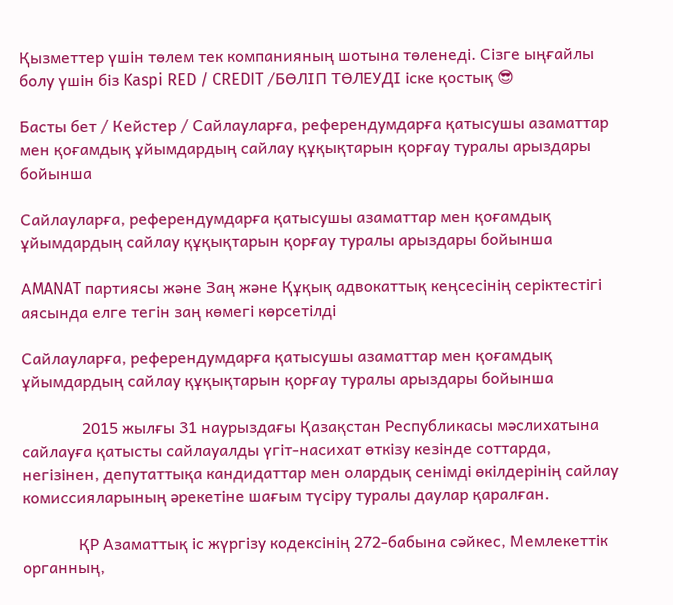Қызметтер үшін төлем тек компанияның шотына төленеді. Сізге ыңғайлы болу үшін біз Kaspi RED / CREDIT /БӨЛІП ТӨЛЕУДІ іске қостық 😎

Басты бет / Кейстер / Сайлауларға, референдумдарға қатысушы азаматтар мен қоғамдық ұйымдардың сайлау құқықтарын қорғау туралы арыздары бойынша

Сайлауларға, референдумдарға қатысушы азаматтар мен қоғамдық ұйымдардың сайлау құқықтарын қорғау туралы арыздары бойынша

АMANAT партиясы және Заң және Құқық адвокаттық кеңсесінің серіктестігі аясында елге тегін заң көмегі көрсетілді

Сайлауларға, референдумдарға қатысушы азаматтар мен қоғамдық ұйымдардың сайлау құқықтарын қорғау туралы арыздары бойынша

               2015 жылғы 31 наурыздағы Қазақстан Республикасы мәслихатына сайлауға қатысты сайлауалды үгіт-насихат өткізу кезінде соттарда, негізінен, депутаттықа кандидаттар мен олардық сенімді өкілдерінің сайлау комиссияларының әрекетіне шағым түсіру туралы даулар қаралған.

              ҚР Азаматтық іс жүргізу кодексінің 272-бабына сәйкес, Мемлекеттік органның,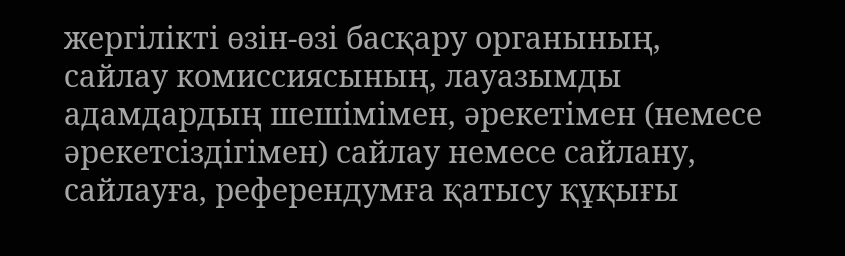жергілікті өзін-өзі басқару органының, сайлау комиссиясының, лауазымды адамдардың шешімімен, әрекетімен (немесе әрекетсіздігімен) сайлау немесе сайлану, сайлауға, референдумға қатысу құқығы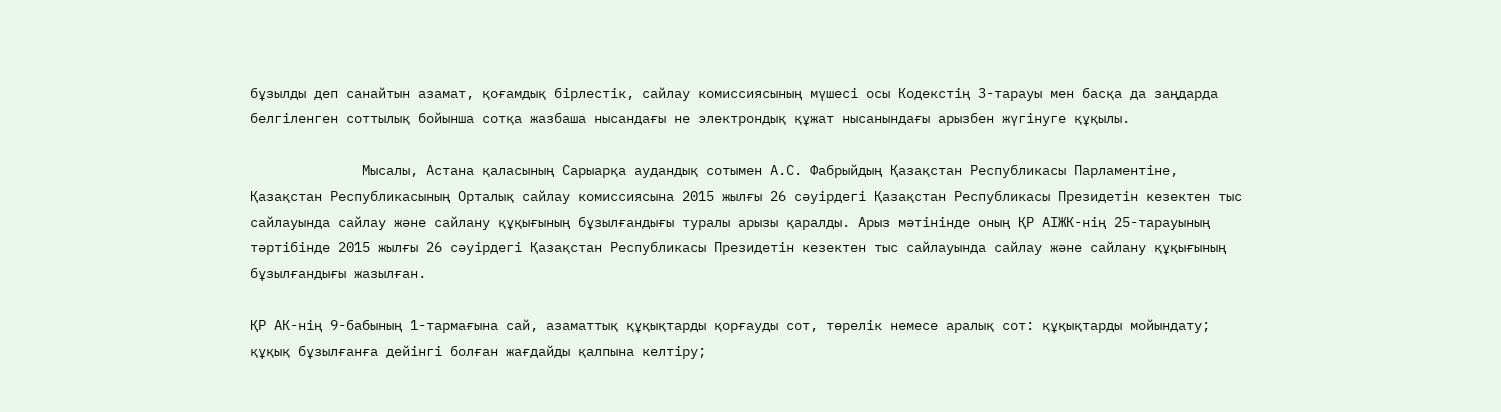бұзылды деп санайтын азамат, қоғамдық бірлестік, сайлау комиссиясының мүшесі осы Кодекстің 3-тарауы мен басқа да заңдарда белгіленген соттылық бойынша сотқа жазбаша нысандағы не электрондық құжат нысанындағы арызбен жүгінуге құқылы.

              Мысалы, Астана қаласының Сарыарқа аудандық сотымен А.С. Фабрыйдың Қазақстан Республикасы Парламентіне, Қазақстан Республикасының Орталық сайлау комиссиясына 2015 жылғы 26 сәуірдегі Қазақстан Республикасы Президетін кезектен тыс сайлауында сайлау және сайлану құқығының бұзылғандығы туралы арызы қаралды. Арыз мәтінінде оның ҚР АІЖК-нің 25-тарауының тәртібінде 2015 жылғы 26 сәуірдегі Қазақстан Республикасы Президетін кезектен тыс сайлауында сайлау және сайлану құқығының бұзылғандығы жазылған.

ҚР АК-нің 9-бабының 1-тармағына сай, азаматтық құқықтарды қорғауды сот, төрелiк немесе аралық сот: құқықтарды мойындату; құқық бұзылғанға дейiнгi болған жағдайды қалпына келтiру;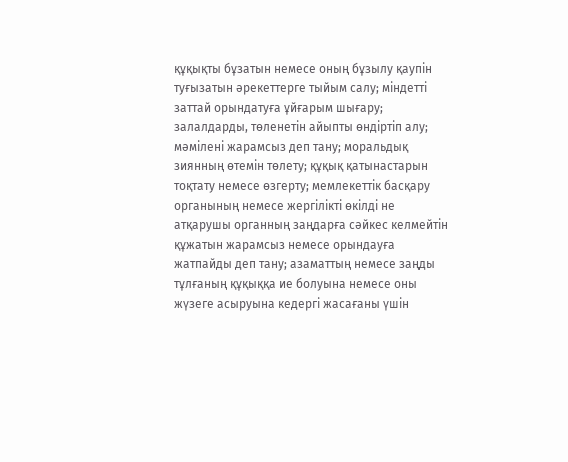құқықты бұзатын немесе оның бұзылу қаупiн туғызатын әрекеттерге тыйым салу; мiндеттi заттай орындатуға ұйғарым шығару; залалдарды, төленетiн айыпты өндiртiп алу; мәмiленi жарамсыз деп тану; моральдық зиянның өтемiн төлету; құқық қатынастарын тоқтату немесе өзгерту; мемлекеттiк басқару органының немесе жергiлiктi өкiлдi не атқарушы органның заңдарға сәйкес келмейтiн құжатын жарамсыз немесе орындауға жатпайды деп тану; азаматтың немесе заңды тұлғаның құқыққа ие болуына немесе оны жүзеге асыруына кедергi жасағаны үшiн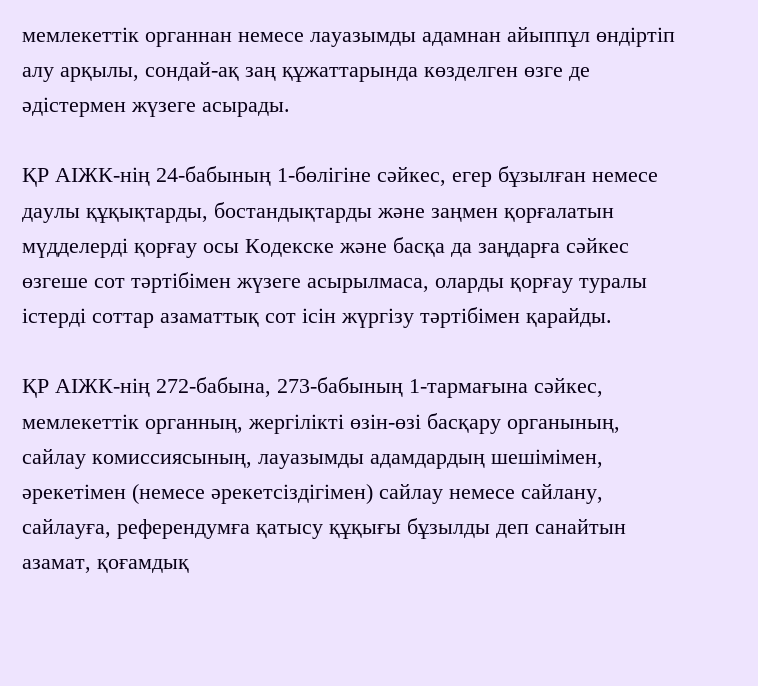мемлекеттiк органнан немесе лауазымды адамнан айыппұл өндiртiп алу арқылы, сондай-ақ заң құжаттарында көзделген өзге де әдiстермен жүзеге асырады.

ҚР АІЖК-нің 24-бабының 1-бөлігіне сәйкес, егер бұзылған немесе даулы құқықтарды, бостандықтарды және заңмен қорғалатын мүдделерді қорғау осы Кодекске және басқа да заңдарға сәйкес өзгеше сот тәртібімен жүзеге асырылмаса, оларды қорғау туралы істерді соттар азаматтық сот ісін жүргізу тәртібімен қарайды.

ҚР АІЖК-нің 272-бабына, 273-бабының 1-тармағына сәйкес, мемлекеттік органның, жергілікті өзін-өзі басқару органының, сайлау комиссиясының, лауазымды адамдардың шешімімен, әрекетімен (немесе әрекетсіздігімен) сайлау немесе сайлану, сайлауға, референдумға қатысу құқығы бұзылды деп санайтын азамат, қоғамдық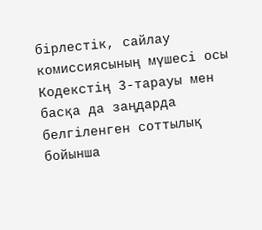бірлестік, сайлау комиссиясының мүшесі осы Кодекстің 3-тарауы мен басқа да заңдарда белгіленген соттылық бойынша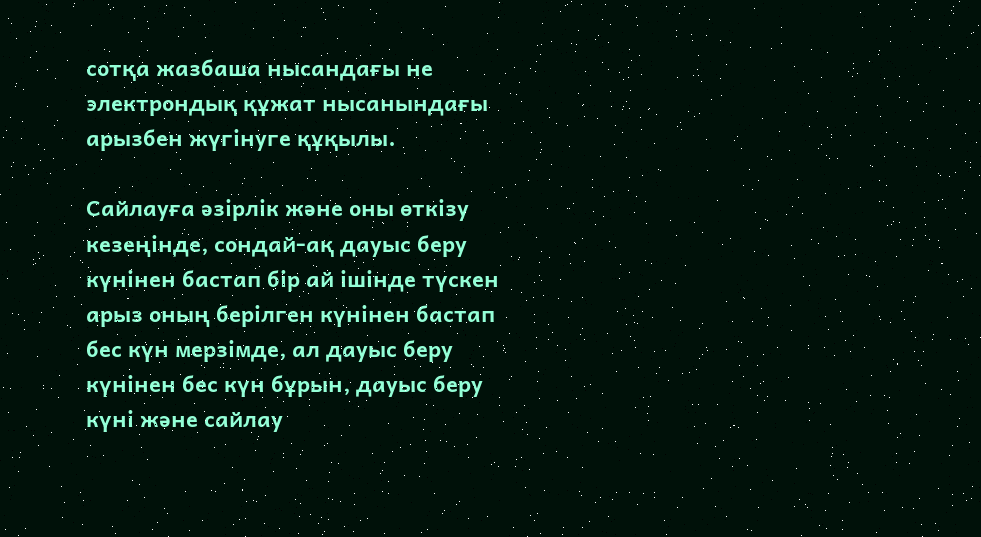сотқа жазбаша нысандағы не электрондық құжат нысанындағы арызбен жүгінуге құқылы.

Сайлауға әзірлік және оны өткізу кезеңінде, сондай-ақ дауыс беру күнiнен бастап бiр ай iшiнде түскен арыз оның берілген күнінен бастап бес күн мерзімде, ал дауыс беру күнінен бес күн бұрын, дауыс беру күнi және сайлау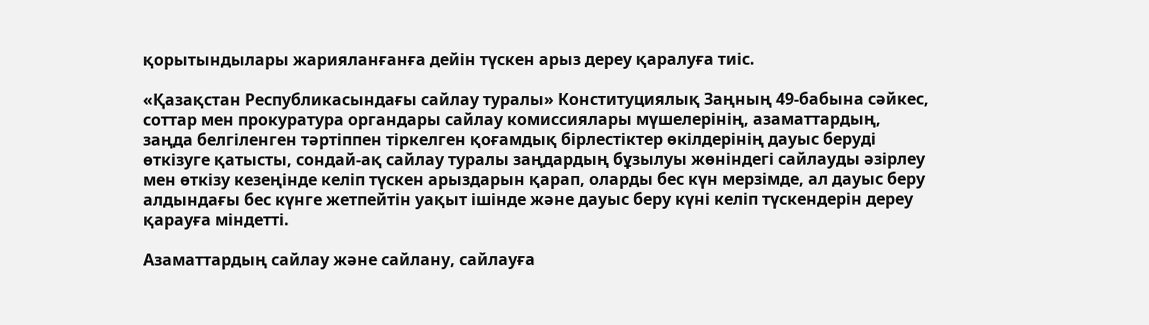қорытындылары жарияланғанға дейiн түскен арыз дереу қаралуға тиіс.

«Қазақстан Республикасындағы сайлау туралы» Конституциялық Заңның 49-бабына сәйкес, соттар мен прокуратура органдары сайлау комиссиялары мүшелерiнiң, азаматтардың, заңда белгiленген тәртiппен тiркелген қоғамдық бiрлестiктер өкiлдерiнiң дауыс берудi өткiзуге қатысты, сондай-ақ сайлау туралы заңдардың бұзылуы жөнiндегi сайлауды әзiрлеу мен өткiзу кезеңiнде келiп түскен арыздарын қарап, оларды бес күн мерзiмде, ал дауыс беру алдындағы бес күнге жетпейтiн уақыт iшiнде және дауыс беру күнi келiп түскендерiн дереу қарауға мiндеттi.

Азаматтардың сайлау және сайлану, сайлауға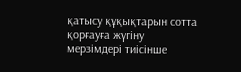қатысу құқықтарын сотта қорғауға жүгіну мерзімдері тиісінше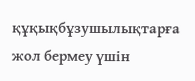құқықбұзушылықтарға жол бермеу үшін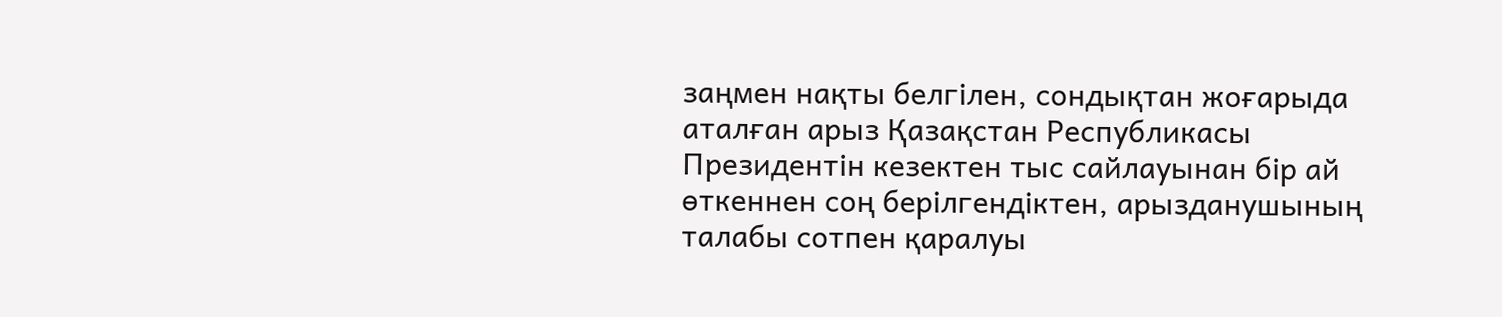заңмен нақты белгілен, сондықтан жоғарыда аталған арыз Қазақстан Республикасы Президентін кезектен тыс сайлауынан бір ай өткеннен соң берілгендіктен, арызданушының талабы сотпен қаралуы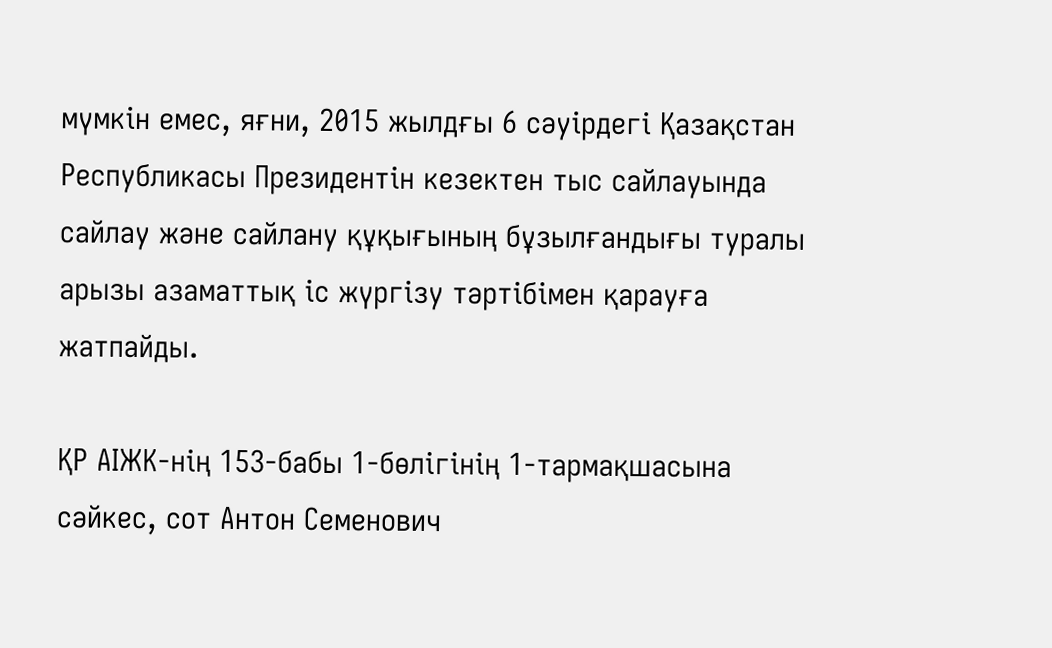мүмкін емес, яғни, 2015 жылдғы 6 сәуірдегі Қазақстан Республикасы Президентін кезектен тыс сайлауында сайлау және сайлану құқығының бұзылғандығы туралы арызы азаматтық іс жүргізу тәртібімен қарауға жатпайды.

ҚР АІЖК-нің 153-бабы 1-бөлігінің 1-тармақшасына сәйкес, сот Антон Семенович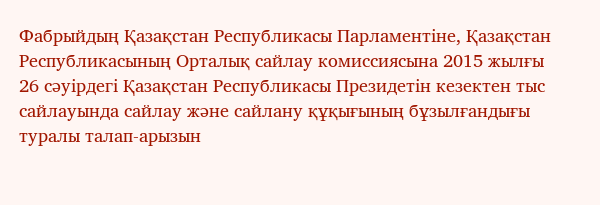Фабрыйдың Қазақстан Республикасы Парламентіне, Қазақстан Республикасының Орталық сайлау комиссиясына 2015 жылғы 26 сәуірдегі Қазақстан Республикасы Президетін кезектен тыс сайлауында сайлау және сайлану құқығының бұзылғандығы туралы талап-арызын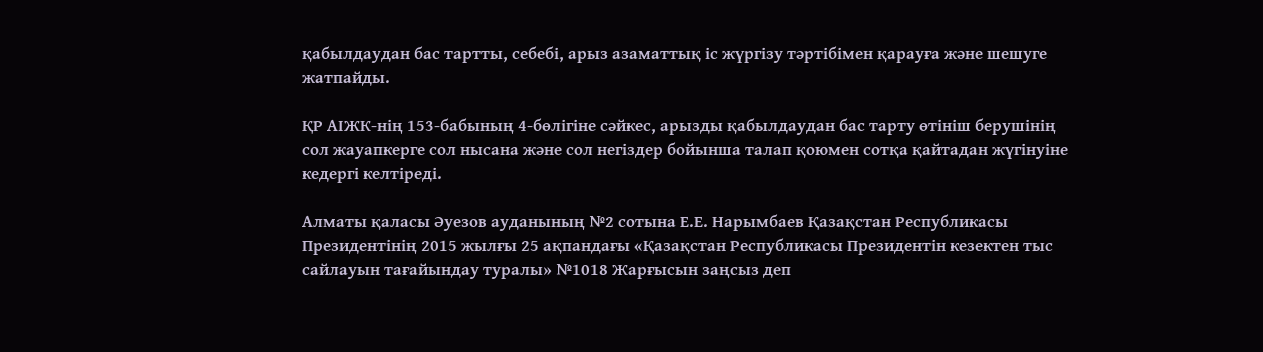қабылдаудан бас тартты, себебі, арыз азаматтық іс жүргізу тәртібімен қарауға және шешуге жатпайды.

ҚР АІЖК-нің 153-бабының 4-бөлігіне сәйкес, арызды қабылдаудан бас тарту өтініш берушінің сол жауапкерге сол нысана және сол негіздер бойынша талап қоюмен сотқа қайтадан жүгінуіне кедергі келтіреді.

Алматы қаласы Әуезов ауданының №2 сотына Е.Е. Нарымбаев Қазақстан Республикасы Президентінің 2015 жылғы 25 ақпандағы «Қазақстан Республикасы Президентін кезектен тыс сайлауын тағайындау туралы» №1018 Жарғысын заңсыз деп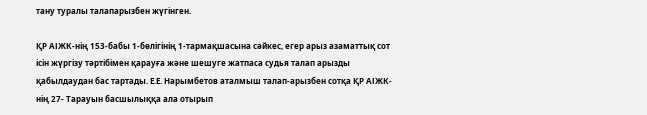тану туралы талапарызбен жүгінген.

ҚР АІЖК-нің 153-бабы 1-бөлігінің 1-тармақшасына сәйкес, егер арыз азаматтық сот ісін жүргізу тәртібімен қарауға және шешуге жатпаса судья талап арызды қабылдаудан бас тартады. Е.Е. Нарымбетов аталмыш талап-арызбен сотқа ҚР АІЖК-нің 27- Тарауын басшылыққа ала отырып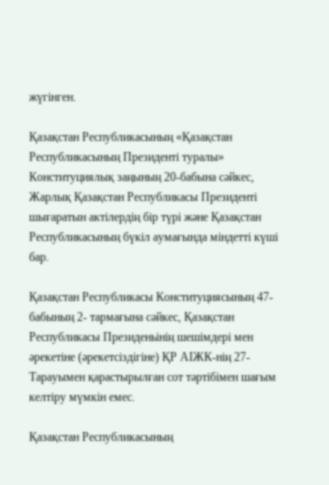жүгінген.

Қазақстан Республикасының «Қазақстан Республикасының Президенті туралы» Конституциялық заңының 20-бабына сәйкес, Жарлық Қазақстан Республикасы Президентi шығаратын актілердің бір түрі және Қазақстан Республикасының бүкiл аумағында мiндеттi күшi бар.

Қазақстан Республикасы Конституциясының 47-бабының 2- тармағына сәйкес, Қазақстан Республикасы Президеньінің шешімдері мен әрекетіне (әрекетсіздігіне) ҚР АІЖК-нің 27-Тарауымен қарастырылған сот тәртібімен шағым келтіру мүмкін емес.

Қазақстан Республикасының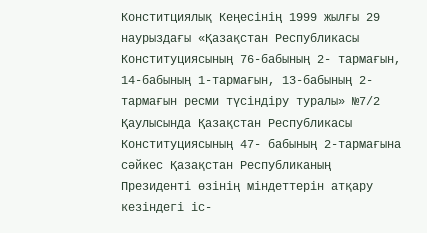Конститциялық Кеңесінің 1999 жылғы 29 наурыздағы «Қазақстан Республикасы Конституциясының 76-бабының 2- тармағын, 14-бабының 1-тармағын, 13-бабының 2-тармағын ресми түсіндіру туралы» №7/2 Қаулысында Қазақстан Республикасы Конституциясының 47- бабының 2-тармағына сәйкес Қазақстан Республиканың Президенті өзінің міндеттерін атқару кезіндегі іс-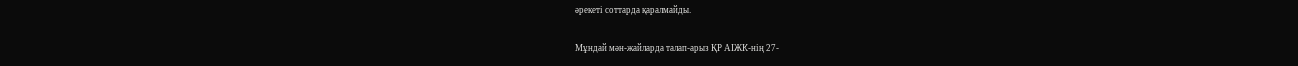әрекеті соттарда қаралмайды.

Мұндай мән-жайларда талап-арыз ҚР АІЖК-нің 27-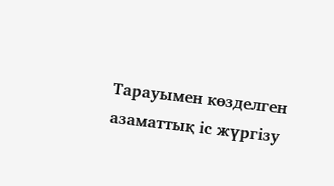Тарауымен көзделген азаматтық іс жүргізу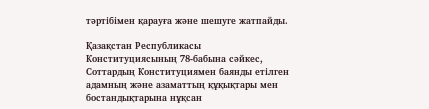тәртібімен қарауға және шешуге жатпайды.

Қазақстан Республикасы Конституциясының 78-бабына сәйкес, Соттардың Конституциямен баянды етілген адамның және азаматтың құқықтары мен бостандықтарына нұқсан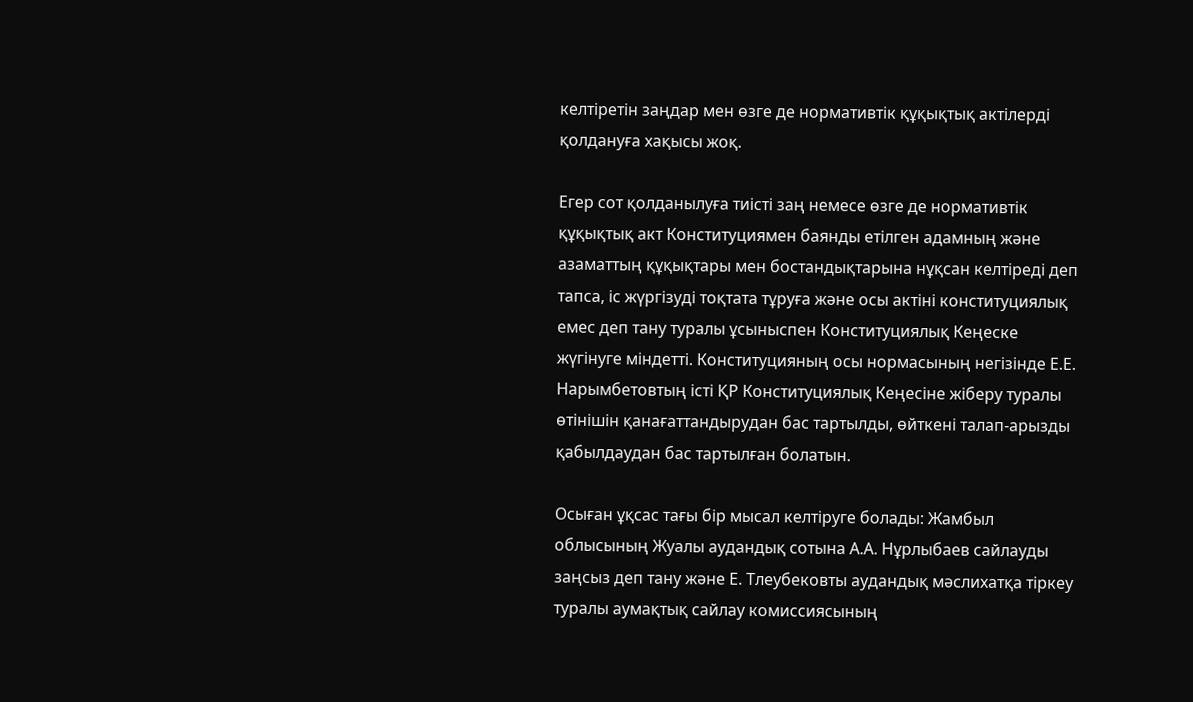келтіретін заңдар мен өзге де нормативтік құқықтық актілерді қолдануға хақысы жоқ.

Егер сот қолданылуға тиісті заң немесе өзге де нормативтік құқықтық акт Конституциямен баянды етілген адамның және азаматтың құқықтары мен бостандықтарына нұқсан келтіреді деп тапса, іс жүргізуді тоқтата тұруға және осы актіні конституциялық емес деп тану туралы ұсыныспен Конституциялық Кеңеске жүгінуге міндетті. Конституцияның осы нормасының негізінде Е.Е. Нарымбетовтың істі ҚР Конституциялық Кеңесіне жіберу туралы өтінішін қанағаттандырудан бас тартылды, өйткені талап-арызды қабылдаудан бас тартылған болатын.

Осыған ұқсас тағы бір мысал келтіруге болады: Жамбыл облысының Жуалы аудандық сотына А.А. Нұрлыбаев сайлауды заңсыз деп тану және Е. Тлеубековты аудандық мәслихатқа тіркеу туралы аумақтық сайлау комиссиясының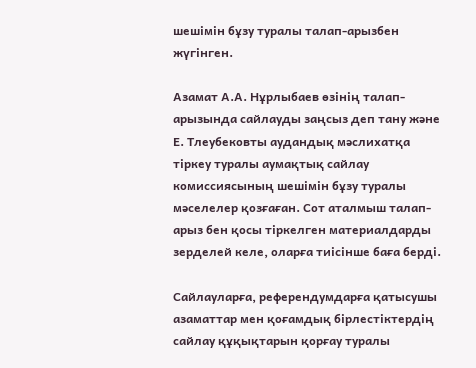шешімін бұзу туралы талап-арызбен жүгінген.

Азамат А.А. Нұрлыбаев өзінің талап-арызында сайлауды заңсыз деп тану және Е. Тлеубековты аудандық мәслихатқа тіркеу туралы аумақтық сайлау комиссиясының шешімін бұзу туралы мәселелер қозғаған. Сот аталмыш талап-арыз бен қосы тіркелген материалдарды зерделей келе, оларға тиісінше баға берді.

Сайлауларға, референдумдарға қатысушы азаматтар мен қоғамдық бірлестіктердің сайлау құқықтарын қорғау туралы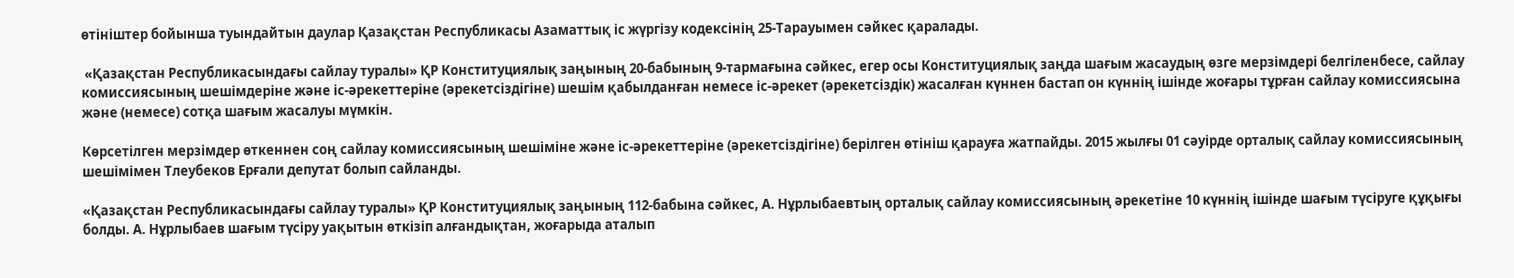өтініштер бойынша туындайтын даулар Қазақстан Республикасы Азаматтық іс жүргізу кодексінің 25-Тарауымен сәйкес қаралады.

 «Қазақстан Республикасындағы сайлау туралы» ҚР Конституциялық заңының 20-бабының 9-тармағына сәйкес, егер осы Конституциялық заңда шағым жасаудың өзге мерзімдері белгіленбесе, сайлау комиссиясының шешімдеріне және іс-әрекеттеріне (әрекетсіздігіне) шешім қабылданған немесе іс-әрекет (әрекетсіздік) жасалған күннен бастап он күннің ішінде жоғары тұрған сайлау комиссиясына және (немесе) сотқа шағым жасалуы мүмкін.

Көрсетілген мерзімдер өткеннен соң сайлау комиссиясының шешіміне және іс-әрекеттеріне (әрекетсіздігіне) берілген өтініш қарауға жатпайды. 2015 жылғы 01 сәуірде орталық сайлау комиссиясының шешімімен Тлеубеков Ерғали депутат болып сайланды.

«Қазақстан Республикасындағы сайлау туралы» ҚР Конституциялық заңының 112-бабына сәйкес, А. Нұрлыбаевтың орталық сайлау комиссиясының әрекетіне 10 күннің ішінде шағым түсіруге құқығы болды. А. Нұрлыбаев шағым түсіру уақытын өткізіп алғандықтан, жоғарыда аталып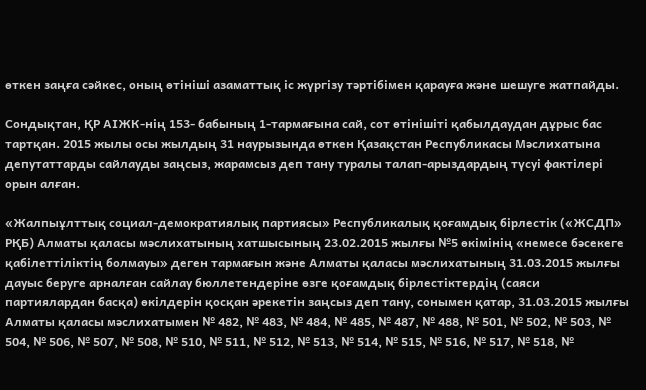өткен заңға сәйкес, оның өтініші азаматтық іс жүргізу тәртібімен қарауға және шешуге жатпайды.

Сондықтан, ҚР АІЖК-нің 153- бабының 1-тармағына сай, сот өтінішіті қабылдаудан дұрыс бас тартқан. 2015 жылы осы жылдың 31 наурызында өткен Қазақстан Республикасы Мәслихатына депутаттарды сайлауды заңсыз, жарамсыз деп тану туралы талап-арыздардың түсуі фактілері орын алған.

«Жалпыұлттық социал-демократиялық партиясы» Республикалық қоғамдық бірлестік («ЖСДП» РҚБ) Алматы қаласы мәслихатының хатшысының 23.02.2015 жылғы №5 өкімінің «немесе бәсекеге қабілеттіліктің болмауы» деген тармағын және Алматы қаласы мәслихатының 31.03.2015 жылғы дауыс беруге арналған сайлау бюллетендеріне өзге қоғамдық бірлестіктердің (саяси партиялардан басқа) өкілдерін қосқан әрекетін заңсыз деп тану, сонымен қатар, 31.03.2015 жылғы Алматы қаласы мәслихатымен № 482, № 483, № 484, № 485, № 487, № 488, № 501, № 502, № 503, № 504, № 506, № 507, № 508, № 510, № 511, № 512, № 513, № 514, № 515, № 516, № 517, № 518, №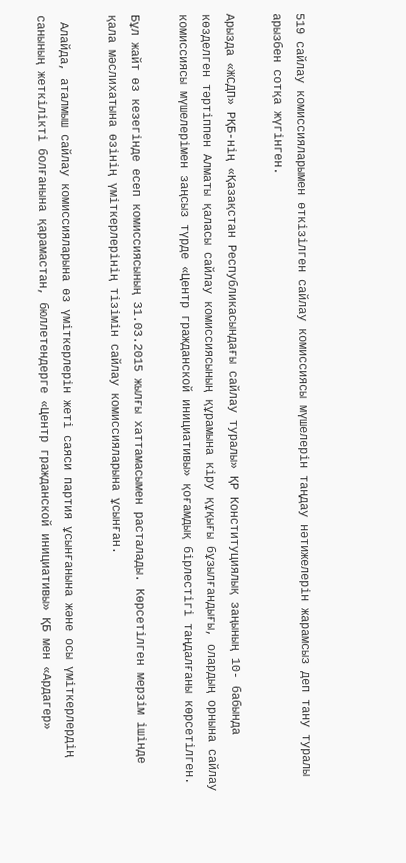519 сайлау комиссияларымен өткізілген сайлау комиссиясы мүшелерін таңдау нәтижелерін жарамсыз деп тану туралы арызбен сотқа жүгінген.

Арызда «ЖСДП» РҚБ-нің «Қазақстан Республикасындағы сайлау туралы» ҚР Конституциялық заңының 10- бабында көзделген тәртіппен Алматы қаласы сайлау комиссиясының құрамына кіру құқығы бұзылғандығы, олардың орнына сайлау комиссиясы мүшелерімен заңсыз түрде «Центр гражданской инициативы» қоғамдық бірлестігі таңдалғаны көрсетілген.

Бұл жайт өз кезегінде есеп комиссиясының 31.03.2015 жылғы хаттамасымен расталады. Көрсетілген мерзім ішінде қала мәслихатына өзінің үміткерлерінің тізімін сайлау комиссияларына ұсынған.

 Алайда, аталмыш сайлау комиссияларына өз үміткерлерін жеті саяси партия ұсынғанына және осы үміткерлердің санының жеткілікті болғанына қарамастан, бюллетендерге «Центр гражданской инициативы» ҚБ мен «Ардагер»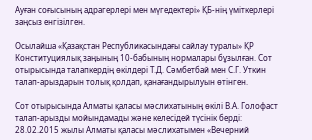Ауған соғысының адрагерлері мен мүгедектері» ҚБ-нің үміткерлері заңсыз енгізілген.

Осылайша «Қазақстан Республикасындағы сайлау туралы» ҚР Конституциялық заңының 10-бабының нормалары бұзылған. Сот отырысында талапкердің өкілдері Т.Д. Сәмбетбай мен С.Г. Уткин талап-арыздарын толық қолдап, қанағандырылуын өтінген.

Сот отырысында Алматы қаласы мәслихатының өкілі В.А. Голофаст талап-арызды мойындамады және келесідей түсінік берді: 28.02.2015 жылы Алматы қаласы мәслихатымен «Вечерний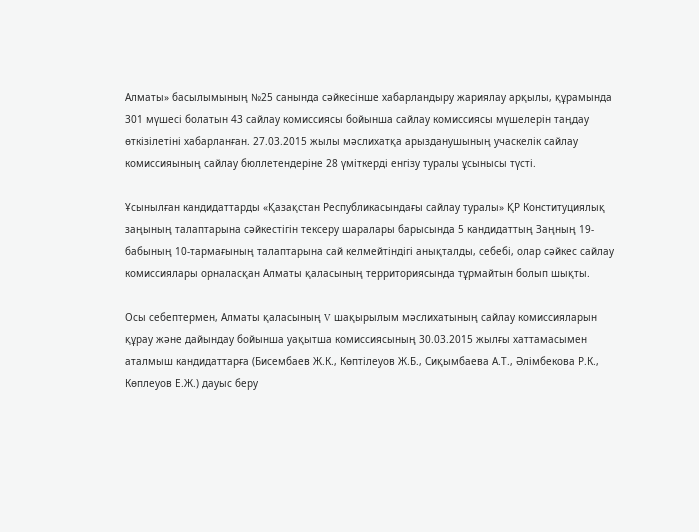Алматы» басылымының №25 санында сәйкесінше хабарландыру жариялау арқылы, құрамында 301 мүшесі болатын 43 сайлау комиссиясы бойынша сайлау комиссиясы мүшелерін таңдау өткізілетіні хабарланған. 27.03.2015 жылы мәслихатқа арызданушының учаскелік сайлау комиссияының сайлау бюллетендеріне 28 үміткерді енгізу туралы ұсынысы түсті.

Ұсынылған кандидаттарды «Қазақстан Республикасындағы сайлау туралы» ҚР Конституциялық заңының талаптарына сәйкестігін тексеру шаралары барысында 5 кандидаттың Заңның 19-бабының 10-тармағының талаптарына сай келмейтіндігі анықталды, себебі, олар сәйкес сайлау комиссиялары орналасқан Алматы қаласының территориясында тұрмайтын болып шықты.

Осы себептермен, Алматы қаласының V шақырылым мәслихатының сайлау комиссияларын құрау және дайындау бойынша уақытша комиссиясының 30.03.2015 жылғы хаттамасымен аталмыш кандидаттарға (Бисембаев Ж.К., Көптілеуов Ж.Б., Сиқымбаева А.Т., Әлімбекова Р.К., Көплеуов Е.Ж.) дауыс беру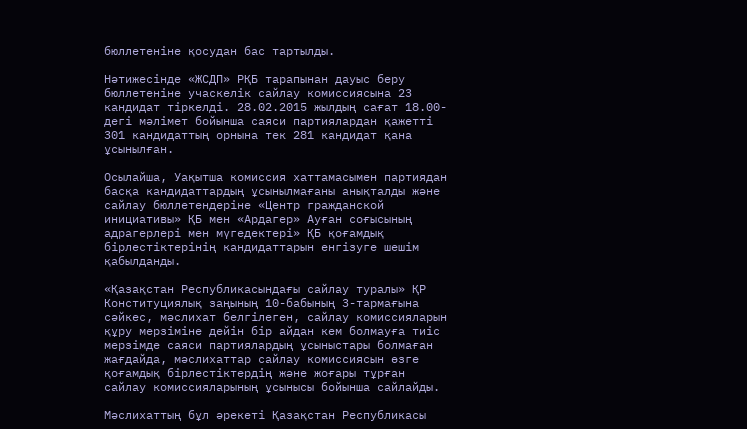бюллетеніне қосудан бас тартылды.

Нәтижесінде «ЖСДП» РҚБ тарапынан дауыс беру бюллетеніне учаскелік сайлау комиссиясына 23 кандидат тіркелді. 28.02.2015 жылдың сағат 18.00-дегі мәлімет бойынша саяси партиялардан қажетті 301 кандидаттың орнына тек 281 кандидат қана ұсынылған.

Осылайша, Уақытша комиссия хаттамасымен партиядан басқа кандидаттардың ұсынылмағаны анықталды және сайлау бюллетендеріне «Центр гражданской инициативы» ҚБ мен «Ардагер» Ауған соғысының адрагерлері мен мүгедектері» ҚБ қоғамдық бірлестіктерінің кандидаттарын енгізуге шешім қабылданды.

«Қазақстан Республикасындағы сайлау туралы» ҚР Конституциялық заңының 10-бабының 3-тармағына сәйкес, мәслихат белгiлеген, сайлау комиссияларын құру мерзiмiне дейiн бiр айдан кем болмауға тиiс мерзiмде саяси партиялардың ұсыныстары болмаған жағдайда, мәслихаттар сайлау комиссиясын өзге қоғамдық бiрлестiктердiң және жоғары тұрған сайлау комиссияларының ұсынысы бойынша сайлайды.

Мәслихаттың бұл әрекеті Қазақстан Республикасы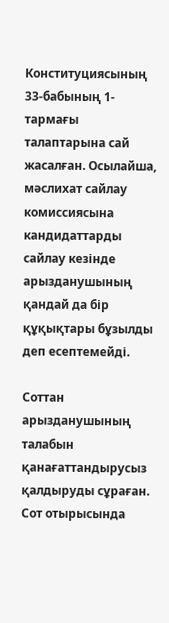Конституциясының 33-бабының 1-тармағы талаптарына сай жасалған. Осылайша, мәслихат сайлау комиссиясына кандидаттарды сайлау кезінде арызданушының қандай да бір құқықтары бұзылды деп есептемейді.

Соттан арызданушының талабын қанағаттандырусыз қалдыруды сұраған. Сот отырысында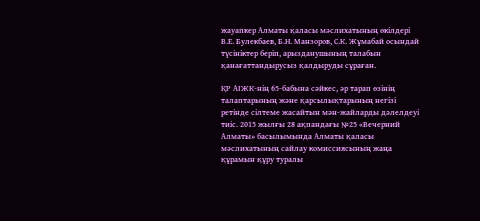жауапкер Алматы қаласы мәслихатының өкілдері В.Е. Булекбаев, Б.Н. Манзоров, С.К. Жұмабай осындай түсініктер беріп, арызданушының талабын қанағаттандырусыз қалдыруды сұраған.

ҚР АІЖК-нің 65-бабына сәйкес, әр тарап өзінің талаптарының және қарсылықтарының негізі ретінде сілтеме жасайтын мән-жайларды дәлелдеуі тиіс. 2015 жылғы 28 ақпандағы №25 «Вечерний Алматы» басылымында Алматы қаласы мәслихатының сайлау комиссиясының жаңа құрамын құру туралы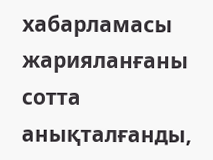хабарламасы жарияланғаны сотта анықталғанды,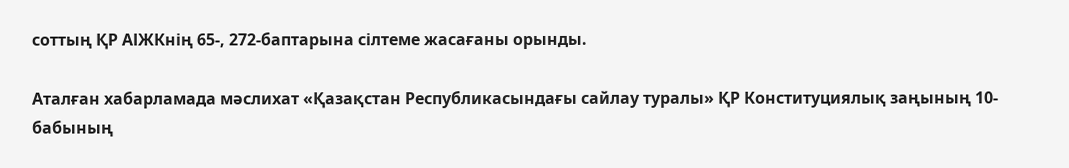соттың ҚР АІЖКнің 65-, 272-баптарына сілтеме жасағаны орынды.

Аталған хабарламада мәслихат «Қазақстан Республикасындағы сайлау туралы» ҚР Конституциялық заңының 10-бабының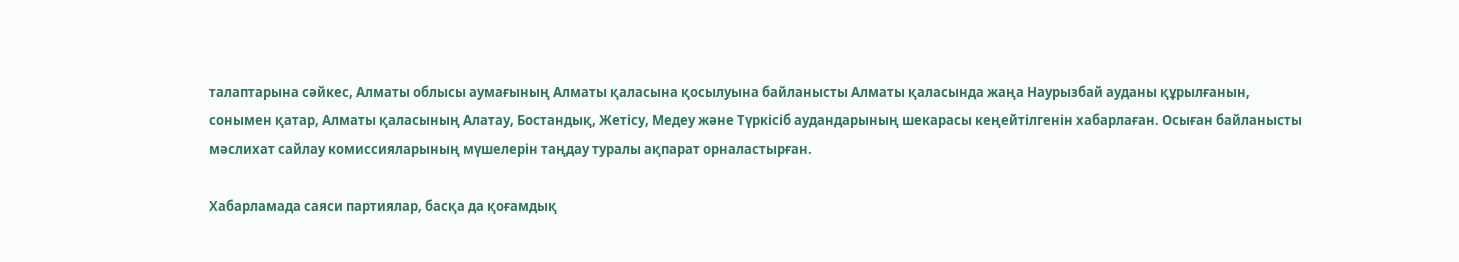талаптарына сәйкес, Алматы облысы аумағының Алматы қаласына қосылуына байланысты Алматы қаласында жаңа Наурызбай ауданы құрылғанын, сонымен қатар, Алматы қаласының Алатау, Бостандық, Жетісу, Медеу және Түркісіб аудандарының шекарасы кеңейтілгенін хабарлаған. Осыған байланысты мәслихат сайлау комиссияларының мүшелерін таңдау туралы ақпарат орналастырған.

Хабарламада саяси партиялар, басқа да қоғамдық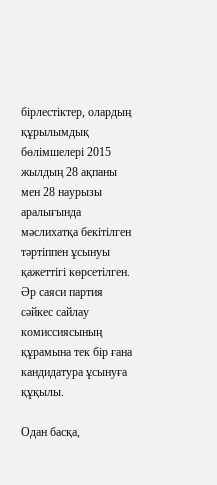бірлестіктер, олардың құрылымдық бөлімшелері 2015 жылдың 28 ақпаны мен 28 наурызы аралығында мәслихатқа бекітілген тәртіппен ұсынуы қажеттігі көрсетілген. Әр саяси партия сәйкес сайлау комиссиясының құрамына тек бір ғана кандидатура ұсынуға құқылы.

Одан басқа,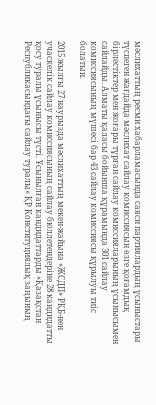мәслихаттың ресми хабарламасында саяси партиялардың ұсыныстары түспеген жағдайда мәслихат сайлау комиссиясын өзге қоғамдық бірлестіктер мен жоғары тұрған сайлау комиссияларының ұсынысымен сайлайды. Алматы қаласы бойынша құрамында 301 сайлау комиссиясының мүшесі бар 43 сайлау комиссиясы құрылуы тиіс болатын.

2015 жылғы 27 наурызда мәслихаттың мекен-жайына «ЖСДП» РҚБ-нен учаскелік сайлау комиссиясының сайлау бюллетендеріне 28 кандидатты қосу туралы ұсынысы түсті. Ұсынылған кандидаттарды «Қазақстан Республикасындағы сайлау туралы» ҚР Конституциялық заңының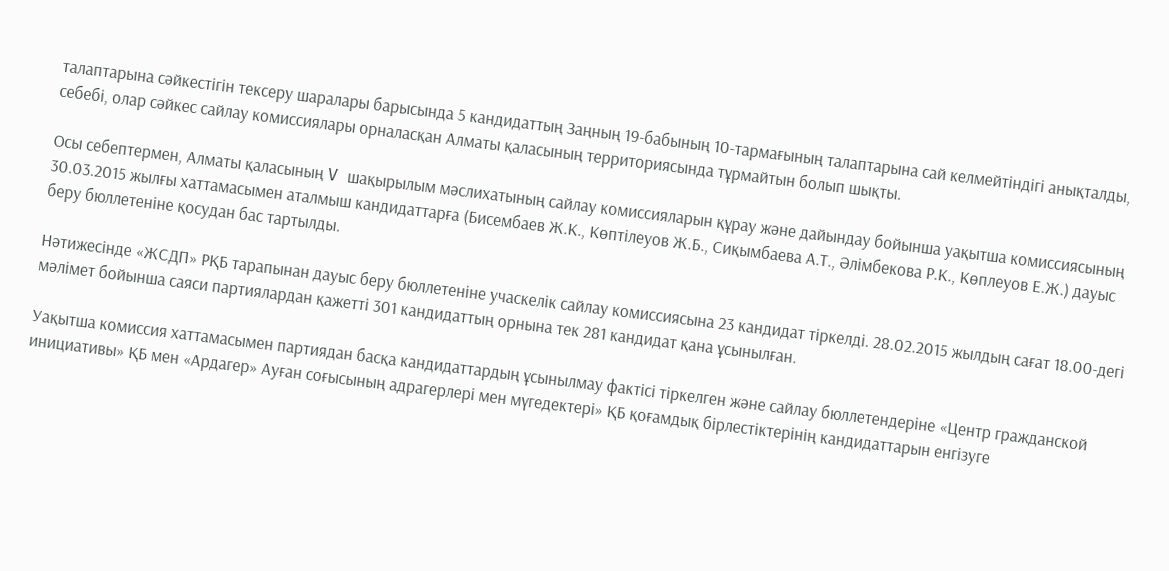талаптарына сәйкестігін тексеру шаралары барысында 5 кандидаттың Заңның 19-бабының 10-тармағының талаптарына сай келмейтіндігі анықталды, себебі, олар сәйкес сайлау комиссиялары орналасқан Алматы қаласының территориясында тұрмайтын болып шықты.

Осы себептермен, Алматы қаласының V шақырылым мәслихатының сайлау комиссияларын құрау және дайындау бойынша уақытша комиссиясының 30.03.2015 жылғы хаттамасымен аталмыш кандидаттарға (Бисембаев Ж.К., Көптілеуов Ж.Б., Сиқымбаева А.Т., Әлімбекова Р.К., Көплеуов Е.Ж.) дауыс беру бюллетеніне қосудан бас тартылды.

Нәтижесінде «ЖСДП» РҚБ тарапынан дауыс беру бюллетеніне учаскелік сайлау комиссиясына 23 кандидат тіркелді. 28.02.2015 жылдың сағат 18.00-дегі мәлімет бойынша саяси партиялардан қажетті 301 кандидаттың орнына тек 281 кандидат қана ұсынылған.

Уақытша комиссия хаттамасымен партиядан басқа кандидаттардың ұсынылмау фактісі тіркелген және сайлау бюллетендеріне «Центр гражданской инициативы» ҚБ мен «Ардагер» Ауған соғысының адрагерлері мен мүгедектері» ҚБ қоғамдық бірлестіктерінің кандидаттарын енгізуге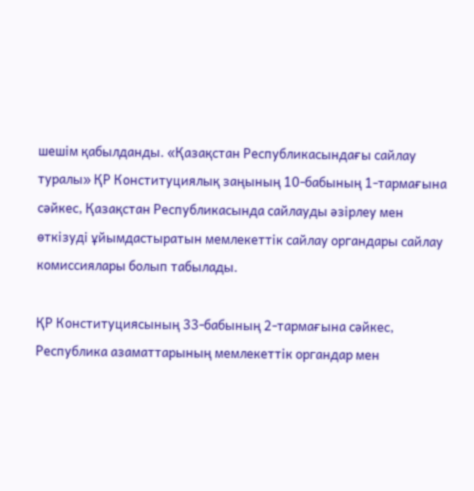шешім қабылданды. «Қазақстан Республикасындағы сайлау туралы» ҚР Конституциялық заңының 10-бабының 1-тармағына сәйкес, Қазақстан Республикасында сайлауды әзiрлеу мен өткiзудi ұйымдастыратын мемлекеттiк сайлау органдары сайлау комиссиялары болып табылады.

ҚР Конституциясының 33-бабының 2-тармағына сәйкес, Республика азаматтарының мемлекеттік органдар мен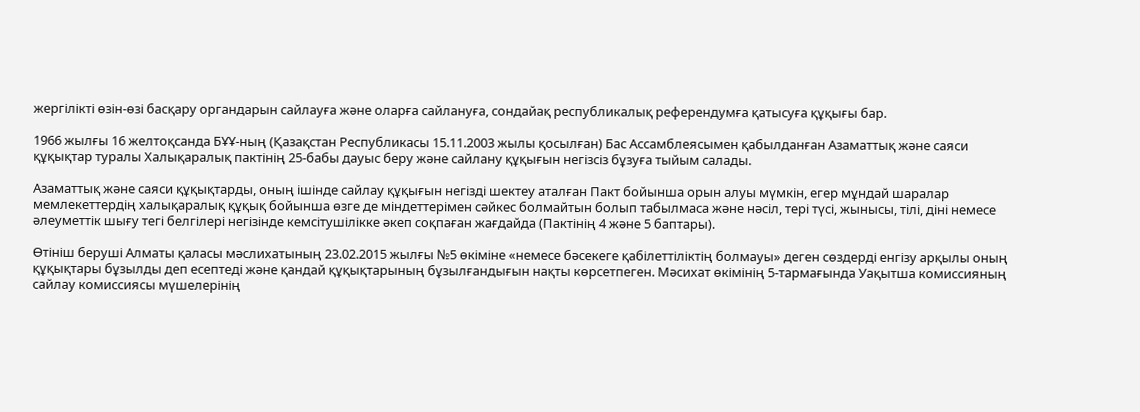жергілікті өзін-өзі басқару органдарын сайлауға және оларға сайлануға, сондайақ республикалық референдумға қатысуға құқығы бар.

1966 жылғы 16 желтоқсанда БҰҰ-ның (Қазақстан Республикасы 15.11.2003 жылы қосылған) Бас Ассамблеясымен қабылданған Азаматтық және саяси құқықтар туралы Халықаралық пактінің 25-бабы дауыс беру және сайлану құқығын негізсіз бұзуға тыйым салады.

Азаматтық және саяси құқықтарды, оның ішінде сайлау құқығын негізді шектеу аталған Пакт бойынша орын алуы мүмкін, егер мұндай шаралар мемлекеттердің халықаралық құқық бойынша өзге де міндеттерімен сәйкес болмайтын болып табылмаса және нәсіл, тері түсі, жынысы, тілі, діні немесе әлеуметтік шығу тегі белгілері негізінде кемсітушілікке әкеп соқпаған жағдайда (Пактінің 4 және 5 баптары).

Өтініш беруші Алматы қаласы мәслихатының 23.02.2015 жылғы №5 өкіміне «немесе бәсекеге қабілеттіліктің болмауы» деген сөздерді енгізу арқылы оның құқықтары бұзылды деп есептеді және қандай құқықтарының бұзылғандығын нақты көрсетпеген. Мәсихат өкімінің 5-тармағында Уақытша комиссияның сайлау комиссиясы мүшелерінің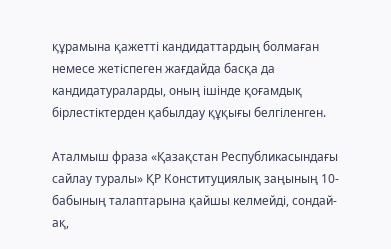құрамына қажетті кандидаттардың болмаған немесе жетіспеген жағдайда басқа да кандидатураларды, оның ішінде қоғамдық бірлестіктерден қабылдау құқығы белгіленген.

Аталмыш фраза «Қазақстан Республикасындағы сайлау туралы» ҚР Конституциялық заңының 10-бабының талаптарына қайшы келмейді, сондай-ақ,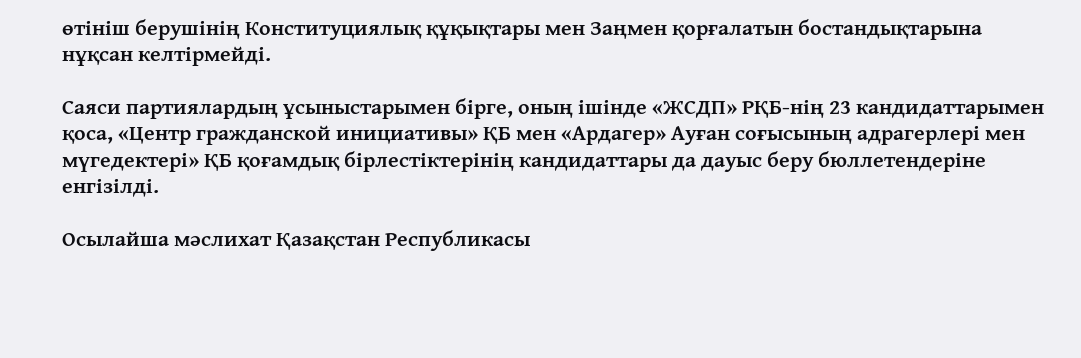өтініш берушінің Конституциялық құқықтары мен Заңмен қорғалатын бостандықтарына нұқсан келтірмейді.

Саяси партиялардың ұсыныстарымен бірге, оның ішінде «ЖСДП» РҚБ-нің 23 кандидаттарымен қоса, «Центр гражданской инициативы» ҚБ мен «Ардагер» Ауған соғысының адрагерлері мен мүгедектері» ҚБ қоғамдық бірлестіктерінің кандидаттары да дауыс беру бюллетендеріне енгізілді.

Осылайша мәслихат Қазақстан Республикасы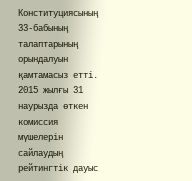Конституциясының 33-бабының талаптарының орындалуын қамтамасыз етті. 2015 жылғы 31 наурызда өткен комиссия мүшелерін сайлаудың рейтингтік дауыс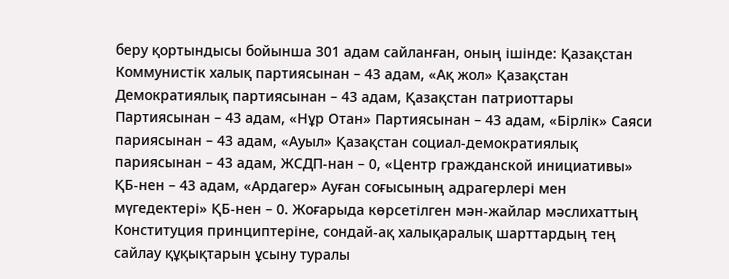беру қортындысы бойынша 301 адам сайланған, оның ішінде: Қазақстан Коммунистік халық партиясынан – 43 адам, «Ақ жол» Қазақстан Демократиялық партиясынан – 43 адам, Қазақстан патриоттары Партиясынан – 43 адам, «Нұр Отан» Партиясынан – 43 адам, «Бірлік» Саяси париясынан – 43 адам, «Ауыл» Қазақстан социал-демократиялық париясынан – 43 адам, ЖСДП-нан – 0, «Центр гражданской инициативы» ҚБ-нен – 43 адам, «Ардагер» Ауған соғысының адрагерлері мен мүгедектері» ҚБ-нен – 0. Жоғарыда көрсетілген мән-жайлар мәслихаттың Конституция принциптеріне, сондай-ақ халықаралық шарттардың тең сайлау құқықтарын ұсыну туралы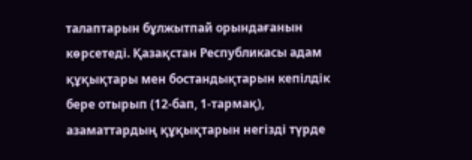талаптарын бұлжытпай орындағанын көрсетеді. Қазақстан Республикасы адам құқықтары мен бостандықтарын кепілдік бере отырып (12-бап, 1-тармақ), азаматтардың құқықтарын негізді түрде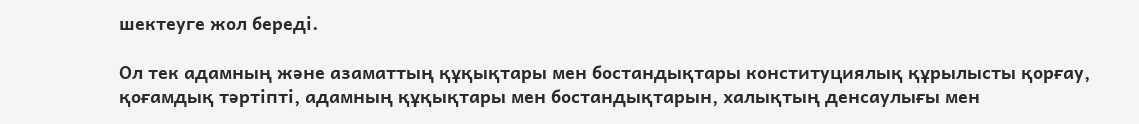шектеуге жол береді.

Ол тек адамның және азаматтың құқықтары мен бостандықтары конституциялық құрылысты қорғау, қоғамдық тәртіпті, адамның құқықтары мен бостандықтарын, халықтың денсаулығы мен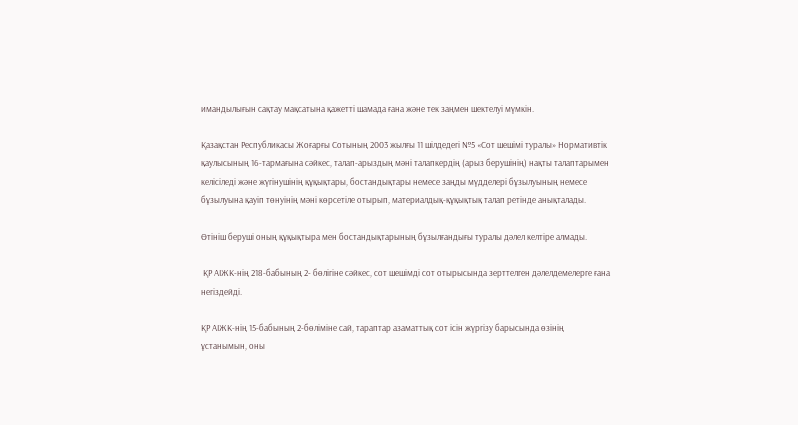имандылығын сақтау мақсатына қажетті шамада ғана және тек заңмен шектелуі мүмкін.

Қазақстан Республикасы Жоғарғы Сотының 2003 жылғы 11 шілдедегі №5 «Сот шешімі туралы» Нормативтік қаулысының 16-тармағына сәйкес, талап-арыздың мәнi талапкердiң (арыз берушiнiң) нақты талаптарымен келiсiледi және жүгiнушiнiң құқықтары, бостандықтары немесе заңды мүдделерi бұзылуының немесе бұзылуына қауiп төнуiнiң мәнi көрсетiле отырып, материалдық-құқықтық талап ретiнде анықталады.

Өтініш беруші оның құқықтыра мен бостандықтарының бұзылғандығы туралы дәлел келтіре алмады.

 ҚР АІЖК-нің 218-бабының 2- бөлігіне сәйкес, сот шешімді сот отырысында зерттелген дәлелдемелерге ғана негіздейді.

ҚР АІЖК-нің 15-бабының 2-бөліміне сай, тараптар азаматтық сот iсiн жүргiзу барысында өзiнiң ұстанымын, оны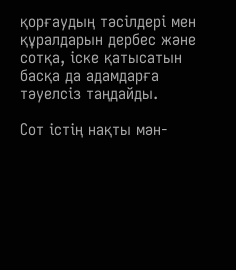қорғаудың тәсілдері мен құралдарын дербес және сотқа, іске қатысатын басқа да адамдарға тәуелсiз таңдайды.

Сот істің нақты мән-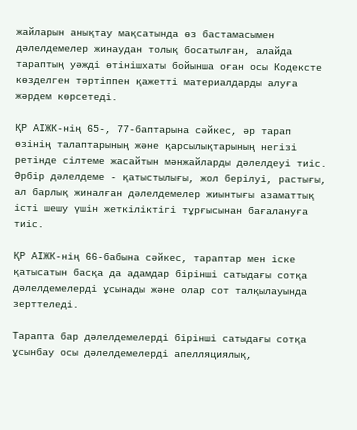жайларын анықтау мақсатында өз бастамасымен дәлелдемелер жинаудан толық босатылған, алайда тараптың уәжді өтінішхаты бойынша оған осы Кодексте көзделген тәртіппен қажетті материалдарды алуға жәрдем көрсетеді.

ҚР АІЖК-нің 65-, 77-баптарына сәйкес, әр тарап өзінің талаптарының және қарсылықтарының негізі ретінде сілтеме жасайтын мәнжайларды дәлелдеуі тиіс. Әрбір дәлелдеме - қатыстылығы, жол берілуі, растығы, ал барлық жиналған дәлелдемелер жиынтығы азаматтық істі шешу үшін жеткіліктігі тұрғысынан бағалануға тиіс.

ҚР АІЖК-нің 66-бабына сәйкес, тараптар мен іске қатысатын басқа да адамдар бірінші сатыдағы сотқа дәлелдемелерді ұсынады және олар сот талқылауында зерттеледі.

Тарапта бар дәлелдемелерді бірінші сатыдағы сотқа ұсынбау осы дәлелдемелерді апелляциялық,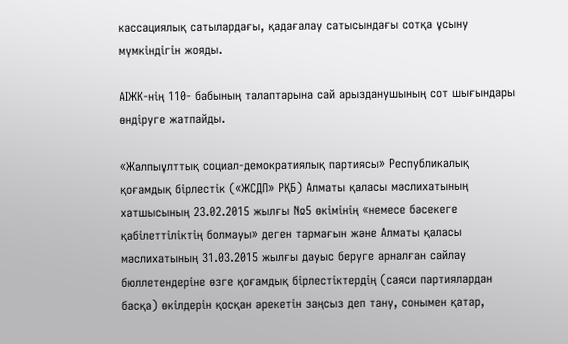кассациялық сатылардағы, қадағалау сатысындағы сотқа ұсыну мүмкіндігін жояды.

АІЖК-нің 110- бабының талаптарына сай арызданушының сот шығындары өндіруге жатпайды.

«Жалпыұлттық социал-демократиялық партиясы» Республикалық қоғамдық бірлестік («ЖСДП» РҚБ) Алматы қаласы мәслихатының хатшысының 23.02.2015 жылғы №5 өкімінің «немесе бәсекеге қабілеттіліктің болмауы» деген тармағын және Алматы қаласы мәслихатының 31.03.2015 жылғы дауыс беруге арналған сайлау бюллетендеріне өзге қоғамдық бірлестіктердің (саяси партиялардан басқа) өкілдерін қосқан әрекетін заңсыз деп тану, сонымен қатар,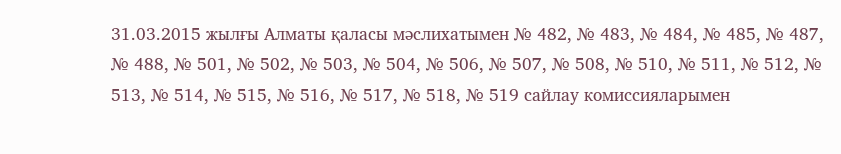31.03.2015 жылғы Алматы қаласы мәслихатымен № 482, № 483, № 484, № 485, № 487, № 488, № 501, № 502, № 503, № 504, № 506, № 507, № 508, № 510, № 511, № 512, № 513, № 514, № 515, № 516, № 517, № 518, № 519 сайлау комиссияларымен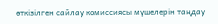өткізілген сайлау комиссиясы мүшелерін таңдау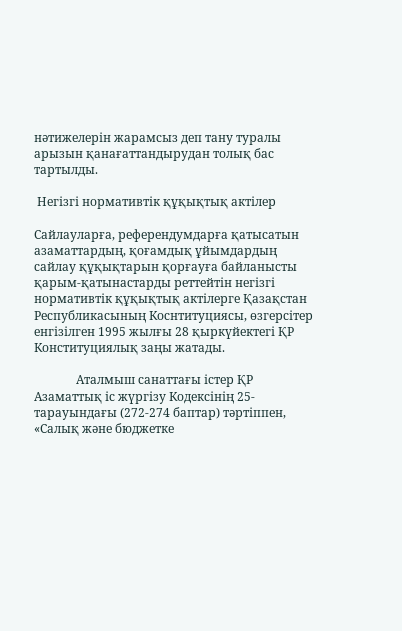нәтижелерін жарамсыз деп тану туралы арызын қанағаттандырудан толық бас тартылды.

 Негізгі нормативтік құқықтық актілер

Сайлауларға, референдумдарға қатысатын азаматтардың, қоғамдық ұйымдардың сайлау құқықтарын қорғауға байланысты қарым-қатынастарды реттейтін негізгі нормативтік құқықтық актілерге Қазақстан Республикасының Коснтитуциясы, өзгерсітер енгізілген 1995 жылғы 28 қыркүйектегі ҚР Конституциялық заңы жатады.

              Аталмыш санаттағы істер ҚР Азаматтық іс жүргізу Кодексінің 25- тарауындағы (272-274 баптар) тәртіппен, «Салық және бюджетке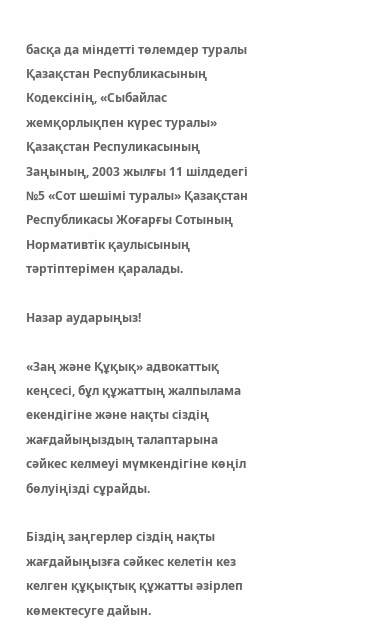басқа да міндетті төлемдер туралы Қазақстан Республикасының Кодексінің, «Сыбайлас жемқорлықпен күрес туралы» Қазақстан Респуликасының Заңының, 2003 жылғы 11 шілдедегі №5 «Сот шешімі туралы» Қазақстан Республикасы Жоғарғы Сотының Нормативтік қаулысының тәртіптерімен қаралады.

Назар аударыңыз!

«Заң және Құқық» адвокаттық кеңсесі, бұл құжаттың жалпылама екендігіне және нақты сіздің жағдайыңыздың талаптарына сәйкес келмеуі мүмкендігіне көңіл бөлуіңізді сұрайды.

Біздің заңгерлер сіздің нақты жағдайыңызға сәйкес келетін кез келген құқықтық құжатты әзірлеп көмектесуге дайын.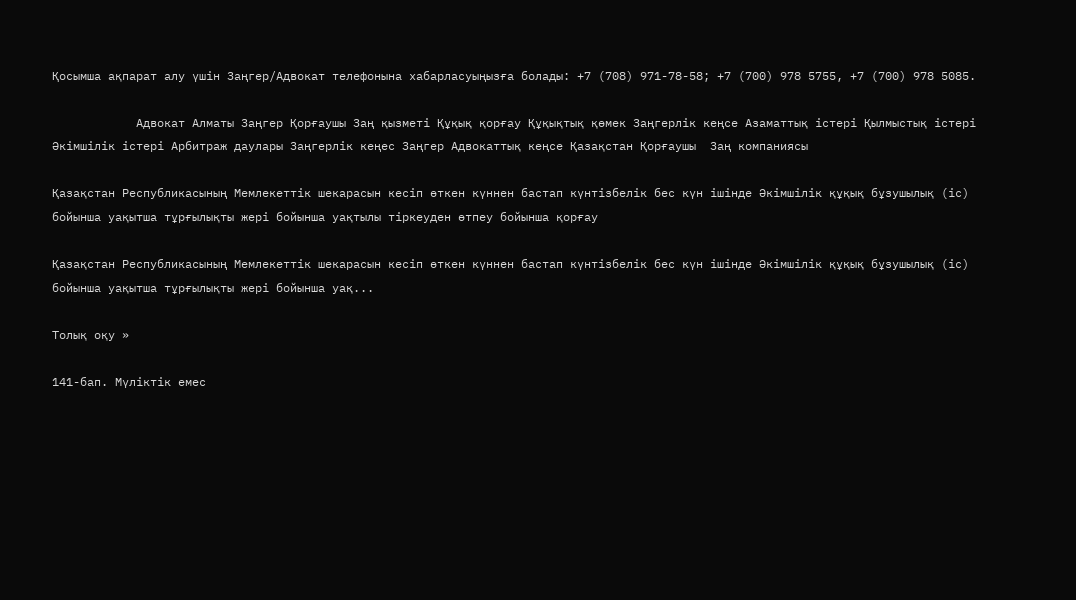Қосымша ақпарат алу үшін Заңгер/Адвокат телефонына хабарласуыңызға болады: +7 (708) 971-78-58; +7 (700) 978 5755, +7 (700) 978 5085.

            Адвокат Алматы Заңгер Қорғаушы Заң қызметі Құқық қорғау Құқықтық қөмек Заңгерлік кеңсе Азаматтық істері Қылмыстық істері Әкімшілік істері Арбитраж даулары Заңгерлік кеңес Заңгер Адвокаттық кеңсе Қазақстан Қорғаушы  Заң компаниясы

Қазақстан Республикасының Мемлекеттік шекарасын кесіп өткен күннен бастап күнтізбелік бес күн ішінде Әкімшілік құқық бұзушылық (іс) бойынша уақытша тұрғылықты жері бойынша уақтылы тіркеуден өтпеу бойынша қорғау

Қазақстан Республикасының Мемлекеттік шекарасын кесіп өткен күннен бастап күнтізбелік бес күн ішінде Әкімшілік құқық бұзушылық (іс) бойынша уақытша тұрғылықты жері бойынша уақ...

Толық оқу »

141-бап. Мүлiктiк емес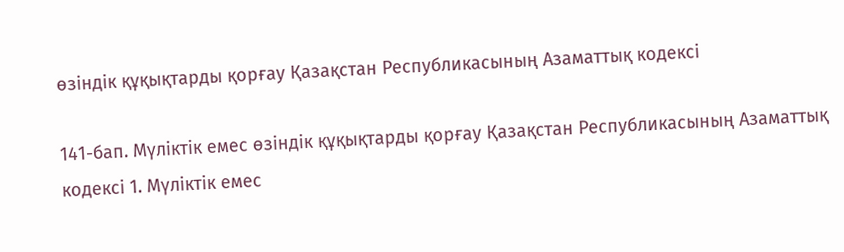өзiндiк құқықтарды қорғау Қазақстан Республикасының Азаматтық кодексi

141-бап. Мүлiктiк емес өзiндiк құқықтарды қорғау Қазақстан Республикасының Азаматтық кодексi 1. Мүлiктiк емес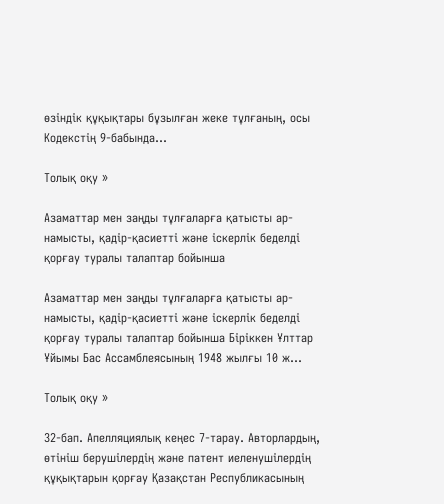өзiндiк құқықтары бұзылған жеке тұлғаның, осы Кодекстiң 9-бабында...

Толық оқу »

Азаматтар мен заңды тұлғаларға қатысты ар-намысты, қадір-қасиетті және іскерлік беделді қорғау туралы талаптар бойынша

Азаматтар мен заңды тұлғаларға қатысты ар-намысты, қадір-қасиетті және іскерлік беделді қорғау туралы талаптар бойынша Біріккен Ұлттар Ұйымы Бас Ассамблеясының 1948 жылғы 10 ж...

Толық оқу »

32-бап. Апелляциялық кеңес 7-тарау. Авторлардың, өтініш берушілердің және патент иеленушілердің құқықтарын қорғау Қазақстан Республикасының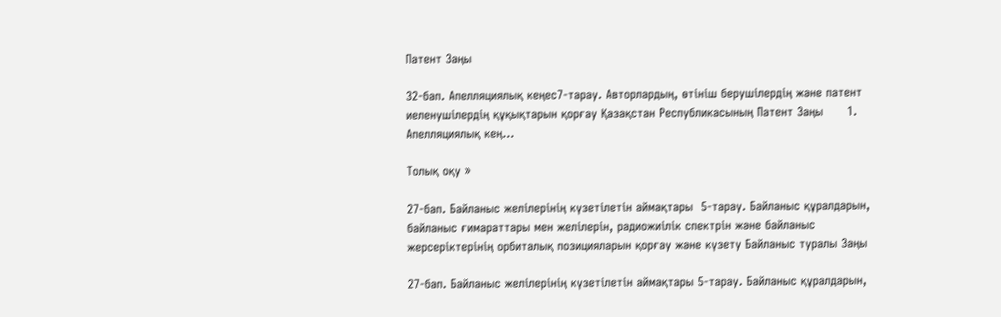Патент Заңы

32-бап. Апелляциялық кеңес7-тарау. Авторлардың, өтініш берушілердің және патент иеленушілердің құқықтарын қорғау Қазақстан Республикасының Патент Заңы      1. Апелляциялық кең...

Толық оқу »

27-бап. Байланыс желiлерінің күзетілетін аймақтары  5-тарау. Байланыс құралдарын, байланыс ғимараттары мен желілерін, радиожиілік спектрін және байланыс жерсеріктерінің орбиталық позицияларын қорғау және күзету Байланыс туралы Заңы

27-бап. Байланыс желiлерінің күзетілетін аймақтары 5-тарау. Байланыс құралдарын,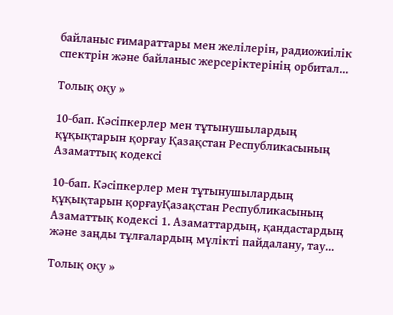байланыс ғимараттары мен желілерін, радиожиілік спектрін және байланыс жерсеріктерінің орбитал...

Толық оқу »

10-бап. Кәсiпкерлер мен тұтынушылардың құқықтарын қорғау Қазақстан Республикасының Азаматтық кодексi

10-бап. Кәсiпкерлер мен тұтынушылардың құқықтарын қорғауҚазақстан Республикасының Азаматтық кодексi 1. Азаматтардың, қандастардың және заңды тұлғалардың мүлікті пайдалану, тау...

Толық оқу »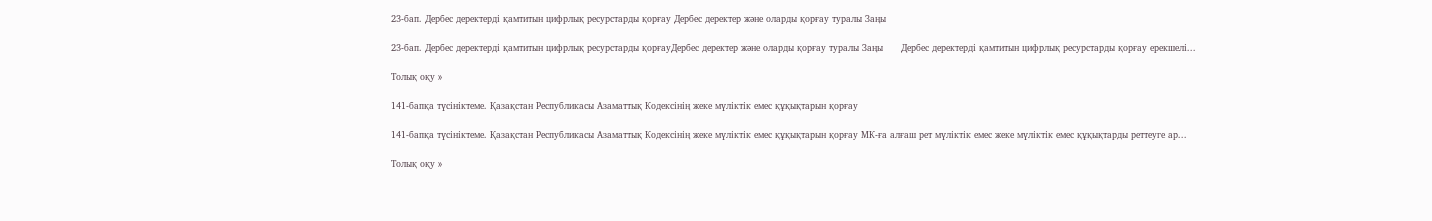23-бап. Дербес деректерді қамтитын цифрлық ресурстарды қорғау Дербес деректер және оларды қорғау туралы Заңы

23-бап. Дербес деректерді қамтитын цифрлық ресурстарды қорғауДербес деректер және оларды қорғау туралы Заңы      Дербес деректерді қамтитын цифрлық ресурстарды қорғау ерекшелі...

Толық оқу »

141-бапқа түсініктеме. Қазақстан Республикасы Азаматтық Кодексінің жеке мүліктік емес құқықтарын қорғау

141-бапқа түсініктеме. Қазақстан Республикасы Азаматтық Кодексінің жеке мүліктік емес құқықтарын қорғау МК-ға алғаш рет мүліктік емес жеке мүліктік емес құқықтарды реттеуге ар...

Толық оқу »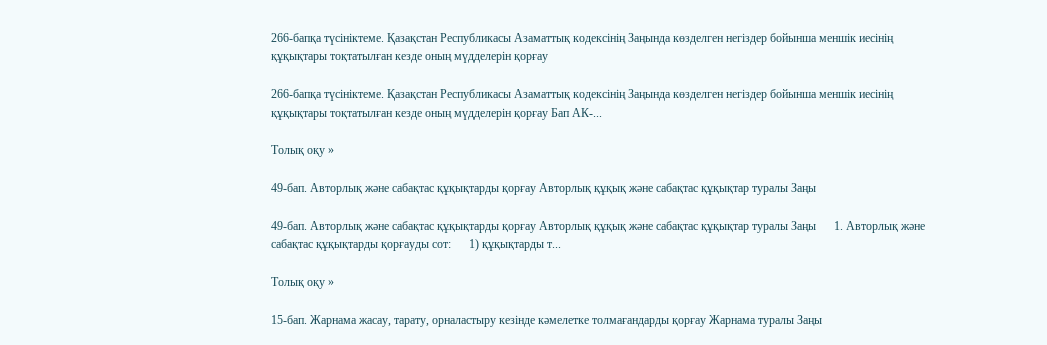266-бапқа түсініктеме. Қазақстан Республикасы Азаматтық кодексінің Заңында көзделген негіздер бойынша меншік иесінің құқықтары тоқтатылған кезде оның мүдделерін қорғау

266-бапқа түсініктеме. Қазақстан Республикасы Азаматтық кодексінің Заңында көзделген негіздер бойынша меншік иесінің құқықтары тоқтатылған кезде оның мүдделерін қорғау Бап АК-...

Толық оқу »

49-бап. Авторлық және сабақтас құқықтарды қорғау Авторлық құқық және сабақтас құқықтар туралы Заңы

49-бап. Авторлық және сабақтас құқықтарды қорғау Авторлық құқық және сабақтас құқықтар туралы Заңы      1. Авторлық және сабақтас құқықтарды қорғауды сот:      1) құқықтарды т...

Толық оқу »

15-бап. Жарнама жасау, тарату, орналастыру кезiнде кәмелетке толмағандарды қорғау Жарнама туралы Заңы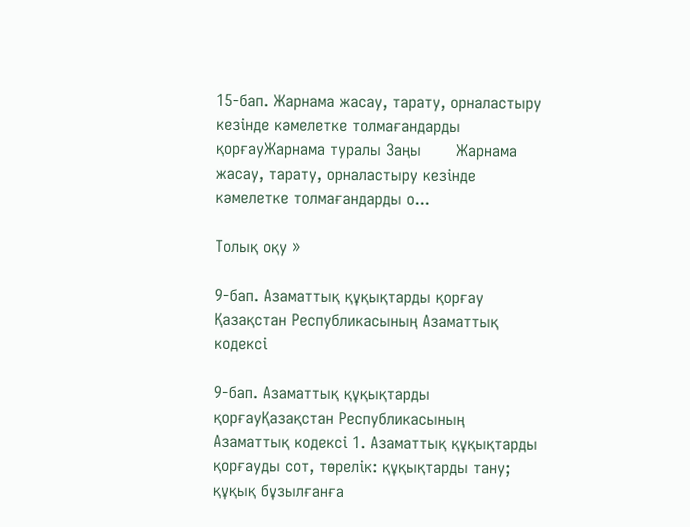15-бап. Жарнама жасау, тарату, орналастыру кезiнде кәмелетке толмағандарды қорғауЖарнама туралы Заңы       Жарнама жасау, тарату, орналастыру кезiнде кәмелетке толмағандарды о...

Толық оқу »

9-бап. Азаматтық құқықтарды қорғау Қазақстан Республикасының Азаматтық кодексi

9-бап. Азаматтық құқықтарды қорғауҚазақстан Республикасының Азаматтық кодексi 1. Азаматтық құқықтарды қорғауды сот, төрелiк: құқықтарды тану; құқық бұзылғанға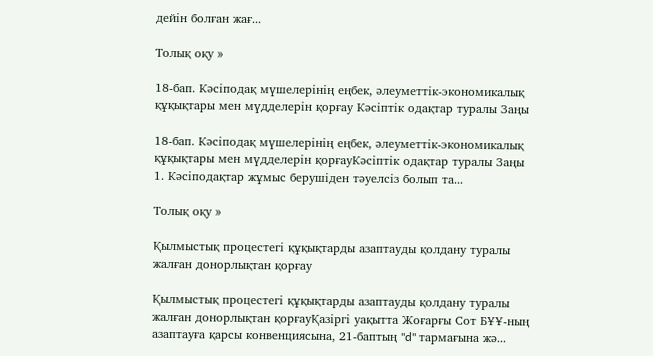дейiн болған жағ...

Толық оқу »

18-бап. Кәсiподақ мүшелерiнiң еңбек, әлеуметтiк-экономикалық құқықтары мен мүдделерiн қорғау Кәсiптiк одақтар туралы Заңы

18-бап. Кәсiподақ мүшелерiнiң еңбек, әлеуметтiк-экономикалық құқықтары мен мүдделерiн қорғауКәсiптiк одақтар туралы Заңы      1. Кәсiподақтар жұмыс берушіден тәуелсіз болып та...

Толық оқу »

Қылмыстық процестегі құқықтарды азаптауды қолдану туралы жалған донорлықтан қорғау

Қылмыстық процестегі құқықтарды азаптауды қолдану туралы жалған донорлықтан қорғауҚазіргі уақытта Жоғарғы Сот БҰҰ-ның азаптауға қарсы конвенциясына, 21-баптың "d" тармағына жә...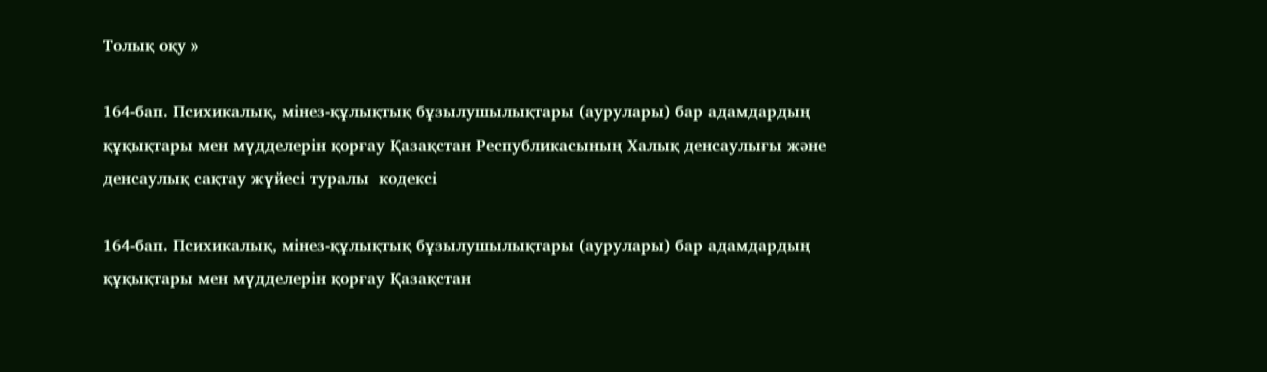Толық оқу »

164-бап. Психикалық, мінез-құлықтық бұзылушылықтары (аурулары) бар адамдардың құқықтары мен мүдделерін қорғау Қазақстан Республикасының Халық денсаулығы және денсаулық сақтау жүйесі туралы  кодексі

164-бап. Психикалық, мінез-құлықтық бұзылушылықтары (аурулары) бар адамдардың құқықтары мен мүдделерін қорғау Қазақстан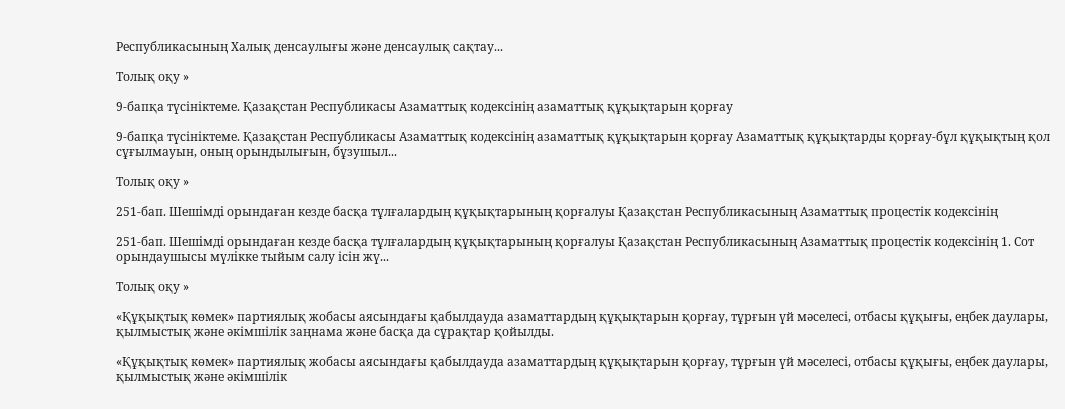Республикасының Халық денсаулығы және денсаулық сақтау...

Толық оқу »

9-бапқа түсініктеме. Қазақстан Республикасы Азаматтық кодексінің азаматтық құқықтарын қорғау

9-бапқа түсініктеме. Қазақстан Республикасы Азаматтық кодексінің азаматтық құқықтарын қорғау Азаматтық құқықтарды қорғау-бұл құқықтың қол сұғылмауын, оның орындылығын, бұзушыл...

Толық оқу »

251-бап. Шешiмдi орындаған кезде басқа тұлғалардың құқықтарының қорғалуы Қазақстан Республикасының Азаматтық процестік кодексінің

251-бап. Шешiмдi орындаған кезде басқа тұлғалардың құқықтарының қорғалуы Қазақстан Республикасының Азаматтық процестік кодексінің 1. Сот орындаушысы мүлiкке тыйым салу ісін жү...

Толық оқу »

«Құқықтық көмек» партиялық жобасы аясындағы қабылдауда азаматтардың құқықтарын қорғау, тұрғын үй мәселесі, отбасы құқығы, еңбек даулары, қылмыстық және әкімшілік заңнама және басқа да сұрақтар қойылды.

«Құқықтық көмек» партиялық жобасы аясындағы қабылдауда азаматтардың құқықтарын қорғау, тұрғын үй мәселесі, отбасы құқығы, еңбек даулары, қылмыстық және әкімшілік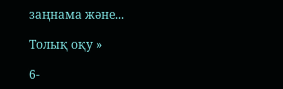заңнама және...

Толық оқу »

6-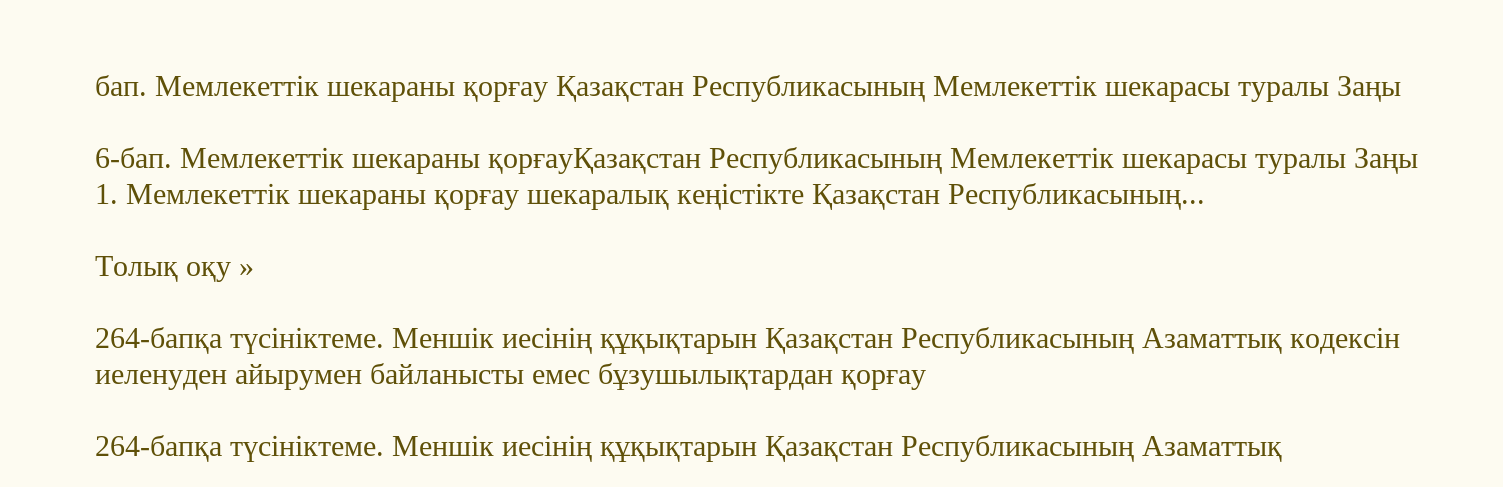бап. Мемлекеттік шекараны қорғау Қазақстан Республикасының Мемлекеттік шекарасы туралы Заңы

6-бап. Мемлекеттік шекараны қорғауҚазақстан Республикасының Мемлекеттік шекарасы туралы Заңы      1. Мемлекеттік шекараны қорғау шекаралық кеңістікте Қазақстан Республикасының...

Толық оқу »

264-бапқа түсініктеме. Меншік иесінің құқықтарын Қазақстан Республикасының Азаматтық кодексін иеленуден айырумен байланысты емес бұзушылықтардан қорғау

264-бапқа түсініктеме. Меншік иесінің құқықтарын Қазақстан Республикасының Азаматтық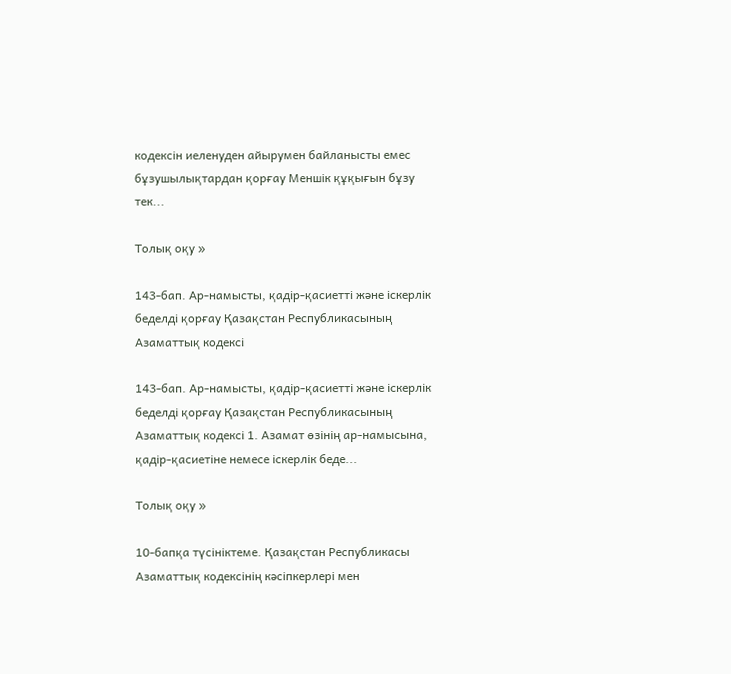кодексін иеленуден айырумен байланысты емес бұзушылықтардан қорғау Меншік құқығын бұзу тек...

Толық оқу »

143-бап. Ар-намысты, қадiр-қасиеттi және iскерлiк беделдi қорғау Қазақстан Республикасының Азаматтық кодексi

143-бап. Ар-намысты, қадiр-қасиеттi және iскерлiк беделдi қорғау Қазақстан Республикасының Азаматтық кодексi 1. Азамат өзінің ар-намысына, қадір-қасиетіне немесе іскерлік беде...

Толық оқу »

10-бапқа түсініктеме. Қазақстан Республикасы Азаматтық кодексінің кәсіпкерлері мен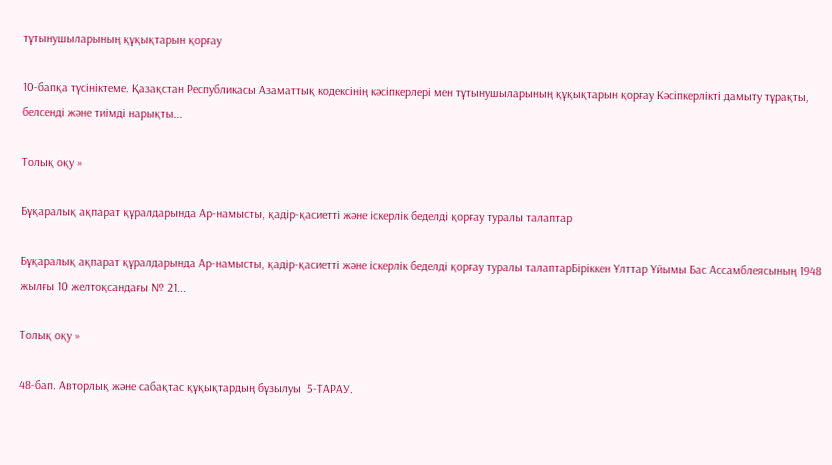тұтынушыларының құқықтарын қорғау

10-бапқа түсініктеме. Қазақстан Республикасы Азаматтық кодексінің кәсіпкерлері мен тұтынушыларының құқықтарын қорғау Кәсіпкерлікті дамыту тұрақты, белсенді және тиімді нарықты...

Толық оқу »

Бұқаралық ақпарат құралдарында Ар-намысты, қадір-қасиетті және іскерлік беделді қорғау туралы талаптар

Бұқаралық ақпарат құралдарында Ар-намысты, қадір-қасиетті және іскерлік беделді қорғау туралы талаптарБіріккен Ұлттар Ұйымы Бас Ассамблеясының 1948 жылғы 10 желтоқсандағы № 21...

Толық оқу »

48-бап. Авторлық және сабақтас құқықтардың бұзылуы  5-ТАРАУ.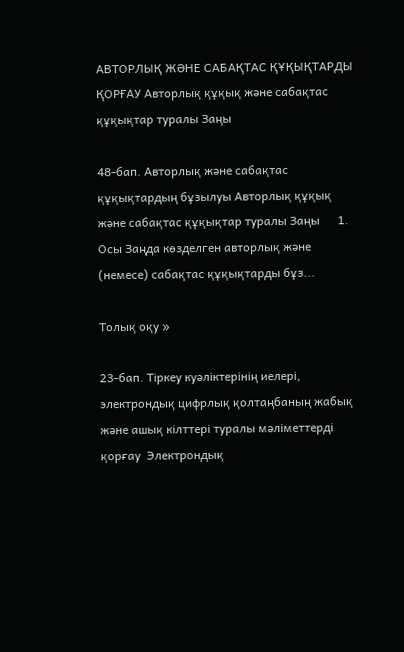АВТОРЛЫҚ ЖӘНЕ САБАҚТАС ҚҰҚЫҚТАРДЫ ҚОРҒАУ Авторлық құқық және сабақтас құқықтар туралы Заңы

48-бап. Авторлық және сабақтас құқықтардың бұзылуы Авторлық құқық және сабақтас құқықтар туралы Заңы      1. Осы Заңда көзделген авторлық және (немесе) сабақтас құқықтарды бұз...

Толық оқу »

23-бап. Тiркеу куәліктерiнiң иелерi, электрондық цифрлық қолтаңбаның жабық және ашық кiлттерi туралы мәлiметтердi қорғау  Электрондық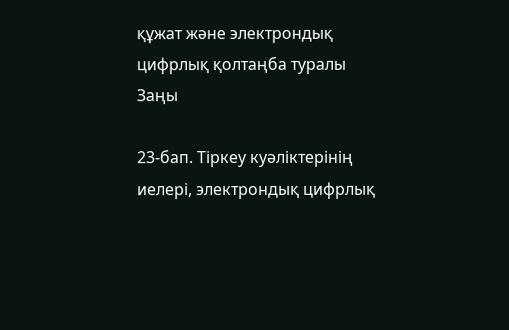құжат және электрондық цифрлық қолтаңба туралы Заңы

23-бап. Тiркеу куәліктерiнiң иелерi, электрондық цифрлық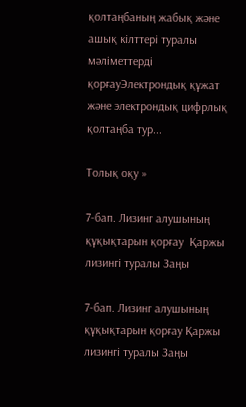қолтаңбаның жабық және ашық кiлттерi туралы мәлiметтердi қорғауЭлектрондық құжат және электрондық цифрлық қолтаңба тур...

Толық оқу »

7-бап. Лизинг алушының құқықтарын қорғау  Қаржы лизингі туралы Заңы

7-бап. Лизинг алушының құқықтарын қорғау Қаржы лизингі туралы Заңы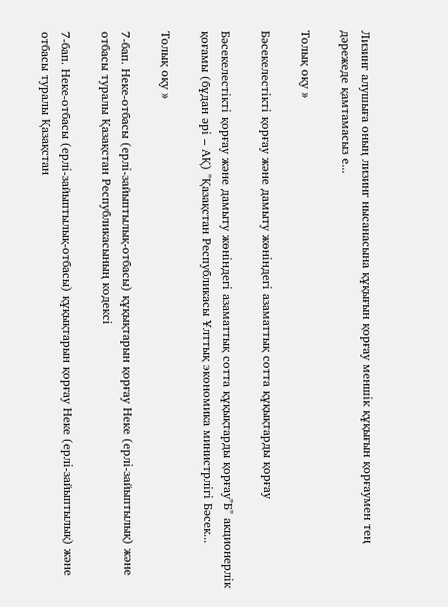Лизинг алушыға оның лизинг нысанасына құқығын қорғау меншiк құқығын қорғаумен тең дәрежеде қамтамасыз е...

Толық оқу »

Бәсекелестікті қорғау және дамыту жөніндегі азаматтық сотта құқықтарды қорғау

Бәсекелестікті қорғау және дамыту жөніндегі азаматтық сотта құқықтарды қорғау"Б" акционерлік қоғамы (бұдан әрі – АҚ) "Қазақстан Республикасы Ұлттық экономика министрлігі Бәсек...

Толық оқу »

7-бап. Неке-отбасы (ерлі-зайыптылық-отбасы) құқықтарын қорғау Неке (ерлі-зайыптылық) және отбасы туралы Қазақстан Республикасының кодексі

7-бап. Неке-отбасы (ерлі-зайыптылық-отбасы) құқықтарын қорғау Неке (ерлі-зайыптылық) және отбасы туралы Қазақстан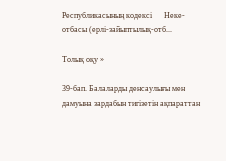Республикасының кодексі      Неке-отбасы (ерлі-зайыптылық-отб...

Толық оқу »

39-бап. Балаларды денсаулығы мен дамуына зардабын тигізетін ақпараттан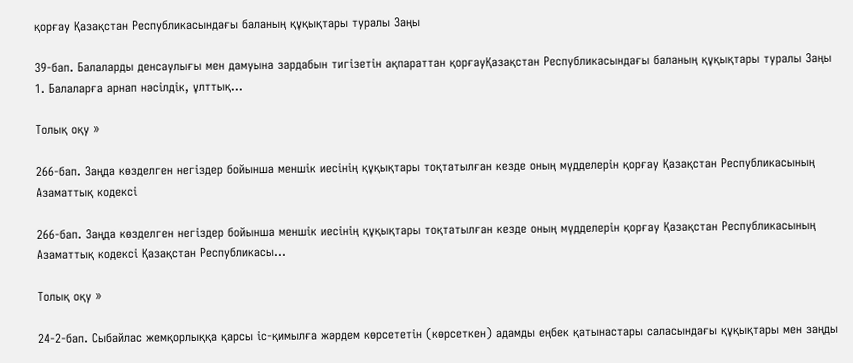қорғау Қазақстан Республикасындағы баланың құқықтары туралы Заңы

39-бап. Балаларды денсаулығы мен дамуына зардабын тигізетін ақпараттан қорғауҚазақстан Республикасындағы баланың құқықтары туралы Заңы      1. Балаларға арнап нәсілдік, ұлттық...

Толық оқу »

266-бап. Заңда көзделген негiздер бойынша меншiк иесiнiң құқықтары тоқтатылған кезде оның мүдделерiн қорғау Қазақстан Республикасының Азаматтық кодексi

266-бап. Заңда көзделген негiздер бойынша меншiк иесiнiң құқықтары тоқтатылған кезде оның мүдделерiн қорғау Қазақстан Республикасының Азаматтық кодексi Қазақстан Республикасы...

Толық оқу »

24-2-бап. Сыбайлас жемқорлыққа қарсы іс-қимылға жәрдем көрсететін (көрсеткен) адамды еңбек қатынастары саласындағы құқықтары мен заңды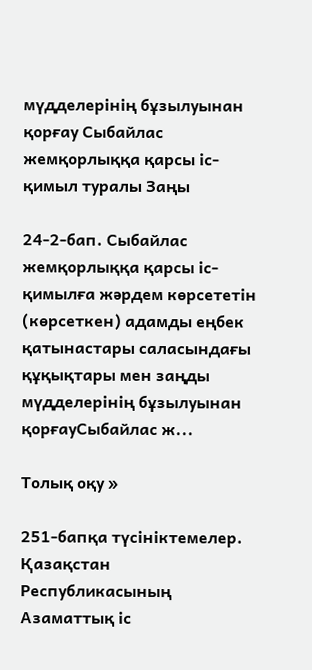мүдделерінің бұзылуынан қорғау Сыбайлас жемқорлыққа қарсы іс-қимыл туралы Заңы

24-2-бап. Сыбайлас жемқорлыққа қарсы іс-қимылға жәрдем көрсететін (көрсеткен) адамды еңбек қатынастары саласындағы құқықтары мен заңды мүдделерінің бұзылуынан қорғауСыбайлас ж...

Толық оқу »

251-бапқа түсініктемелер. Қазақстан Республикасының Азаматтық іс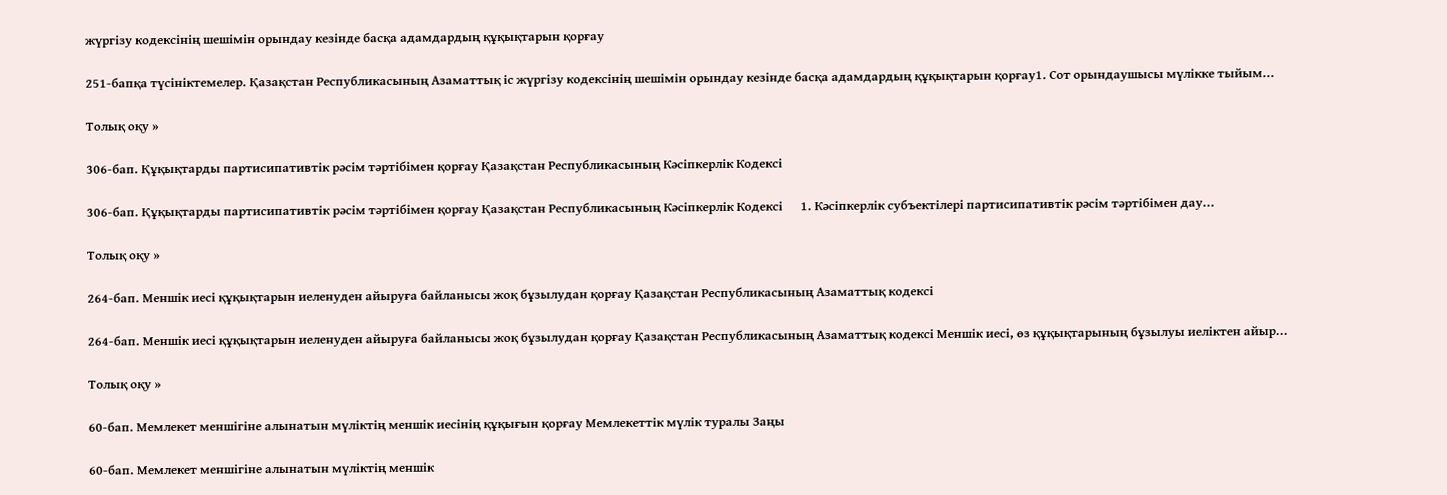жүргізу кодексінің шешімін орындау кезінде басқа адамдардың құқықтарын қорғау

251-бапқа түсініктемелер. Қазақстан Республикасының Азаматтық іс жүргізу кодексінің шешімін орындау кезінде басқа адамдардың құқықтарын қорғау1. Сот орындаушысы мүлікке тыйым...

Толық оқу »

306-бап. Құқықтарды партисипативтік рәсім тәртібімен қорғау Қазақстан Республикасының Кәсіпкерлік Кодексі

306-бап. Құқықтарды партисипативтік рәсім тәртібімен қорғау Қазақстан Республикасының Кәсіпкерлік Кодексі      1. Кәсіпкерлік субъектілері партисипативтік рәсім тәртібімен дау...

Толық оқу »

264-бап. Меншiк иесi құқықтарын иеленуден айыруға байланысы жоқ бұзылудан қорғау Қазақстан Республикасының Азаматтық кодексi

264-бап. Меншiк иесi құқықтарын иеленуден айыруға байланысы жоқ бұзылудан қорғау Қазақстан Республикасының Азаматтық кодексi Меншiк иесi, өз құқықтарының бұзылуы иелiктен айыр...

Толық оқу »

60-бап. Мемлекет меншігіне алынатын мүліктің меншік иесінің құқығын қорғау Мемлекеттік мүлік туралы Заңы

60-бап. Мемлекет меншігіне алынатын мүліктің меншік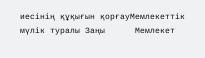иесінің құқығын қорғауМемлекеттік мүлік туралы Заңы      Мемлекет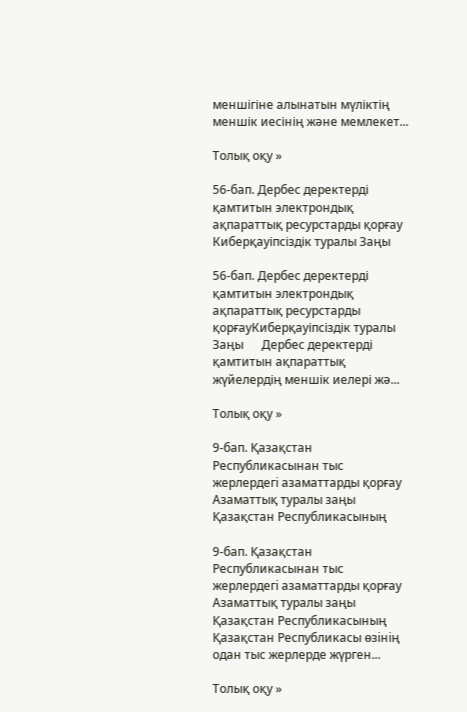меншігіне алынатын мүліктің меншік иесінің және мемлекет...

Толық оқу »

56-бап. Дербес деректерді қамтитын электрондық ақпараттық ресурстарды қорғау Киберқауіпсіздік туралы Заңы

56-бап. Дербес деректерді қамтитын электрондық ақпараттық ресурстарды қорғауКиберқауіпсіздік туралы Заңы      Дербес деректерді қамтитын ақпараттық жүйелердің меншік иелері жә...

Толық оқу »

9-бап. Қазақстан Республикасынан тыс жерлердегi азаматтарды қорғау Азаматтық туралы заңы Қазақстан Республикасының

9-бап. Қазақстан Республикасынан тыс жерлердегi азаматтарды қорғау Азаматтық туралы заңы Қазақстан Республикасының      Қазақстан Республикасы өзiнiң одан тыс жерлерде жүрген...

Толық оқу »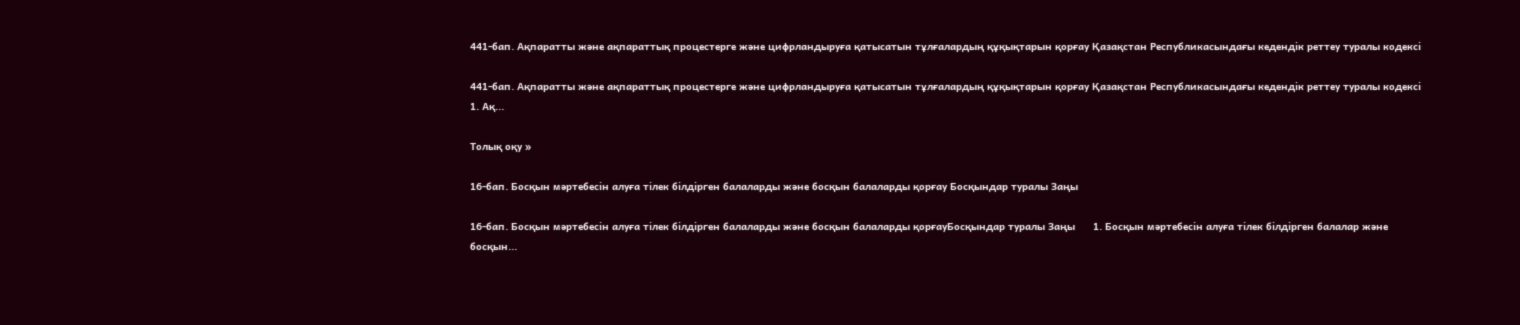441-бап. Ақпаратты және ақпараттық процестерге және цифрландыруға қатысатын тұлғалардың құқықтарын қорғау Қазақстан Республикасындағы кедендік реттеу туралы кодексі

441-бап. Ақпаратты және ақпараттық процестерге және цифрландыруға қатысатын тұлғалардың құқықтарын қорғау Қазақстан Республикасындағы кедендік реттеу туралы кодексі      1. Ақ...

Толық оқу »

16-бап. Босқын мәртебесін алуға тілек білдірген балаларды және босқын балаларды қорғау Босқындар туралы Заңы

16-бап. Босқын мәртебесін алуға тілек білдірген балаларды және босқын балаларды қорғауБосқындар туралы Заңы      1. Босқын мәртебесін алуға тілек білдірген балалар және босқын...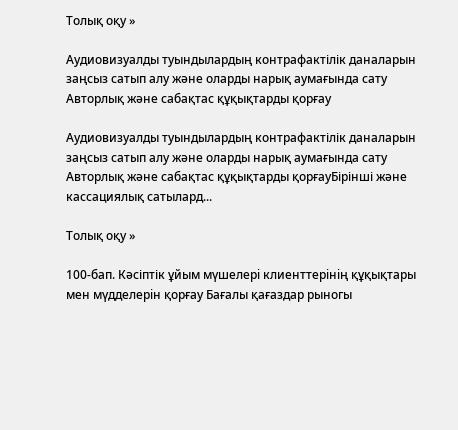Толық оқу »

Аудиовизуалды туындылардың контрафактілік даналарын заңсыз сатып алу және оларды нарық аумағында сату Авторлық және сабақтас құқықтарды қорғау

Аудиовизуалды туындылардың контрафактілік даналарын заңсыз сатып алу және оларды нарық аумағында сату Авторлық және сабақтас құқықтарды қорғауБірінші және кассациялық сатылард...

Толық оқу »

100-бап. Кәсіптік ұйым мүшелерi клиенттерiнiң құқықтары мен мүдделерiн қорғау Бағалы қағаздар рыногы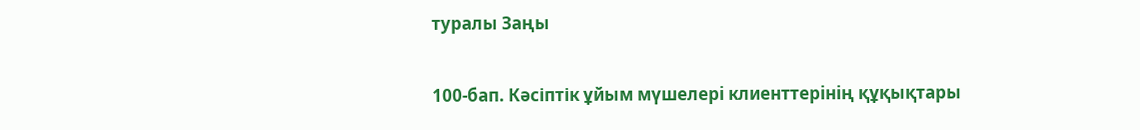туралы Заңы

100-бап. Кәсіптік ұйым мүшелерi клиенттерiнiң құқықтары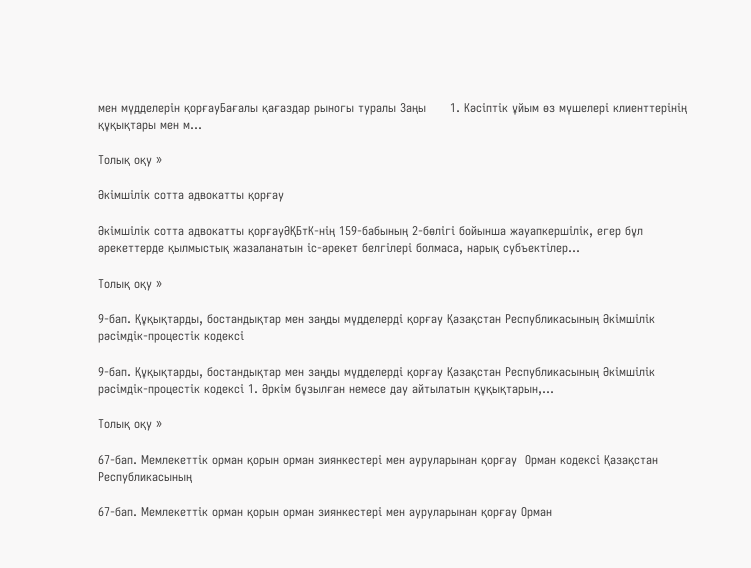мен мүдделерiн қорғауБағалы қағаздар рыногы туралы Заңы      1. Кәсіптік ұйым өз мүшелерi клиенттерiнiң құқықтары мен м...

Толық оқу »

Әкімшілік сотта адвокатты қорғау

Әкімшілік сотта адвокатты қорғауӘҚБтК-нің 159-бабының 2-бөлігі бойынша жауапкершілік, егер бұл әрекеттерде қылмыстық жазаланатын іс-әрекет белгілері болмаса, нарық субъектілер...

Толық оқу »

9-бап. Құқықтарды, бостандықтар мен заңды мүдделерді қорғау Қазақстан Республикасының Әкімшілік рәсімдік-процестік кодексі

9-бап. Құқықтарды, бостандықтар мен заңды мүдделерді қорғау Қазақстан Республикасының Әкімшілік рәсімдік-процестік кодексі 1. Әркім бұзылған немесе дау айтылатын құқықтарын,...

Толық оқу »

67-бап. Мемлекеттiк орман қорын орман зиянкестерi мен ауруларынан қорғау  Орман кодексі Қазақстан Республикасының

67-бап. Мемлекеттiк орман қорын орман зиянкестерi мен ауруларынан қорғау Орман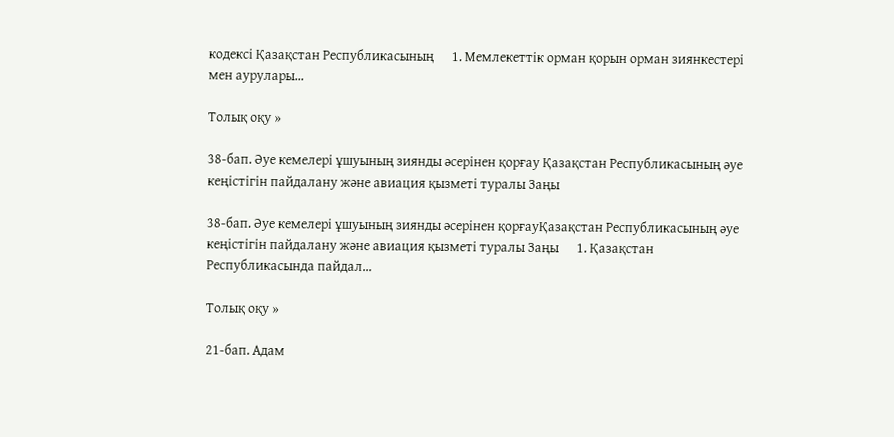кодексі Қазақстан Республикасының      1. Мемлекеттiк орман қорын орман зиянкестерi мен аурулары...

Толық оқу »

38-бап. Әуе кемелерi ұшуының зиянды әсерiнен қорғау Қазақстан Республикасының әуе кеңістігін пайдалану және авиация қызметі туралы Заңы

38-бап. Әуе кемелерi ұшуының зиянды әсерiнен қорғауҚазақстан Республикасының әуе кеңістігін пайдалану және авиация қызметі туралы Заңы      1. Қазақстан Республикасында пайдал...

Толық оқу »

21-бап. Адам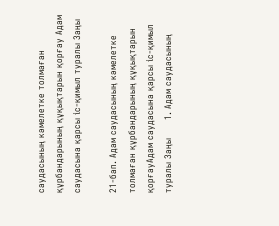саудасының кәмелетке толмаған құрбандарының құқықтарын қорғау Адам саудасына қарсы іс-қимыл туралы Заңы

21-бап. Адам саудасының кәмелетке толмаған құрбандарының құқықтарын қорғауАдам саудасына қарсы іс-қимыл туралы Заңы      1. Адам саудасының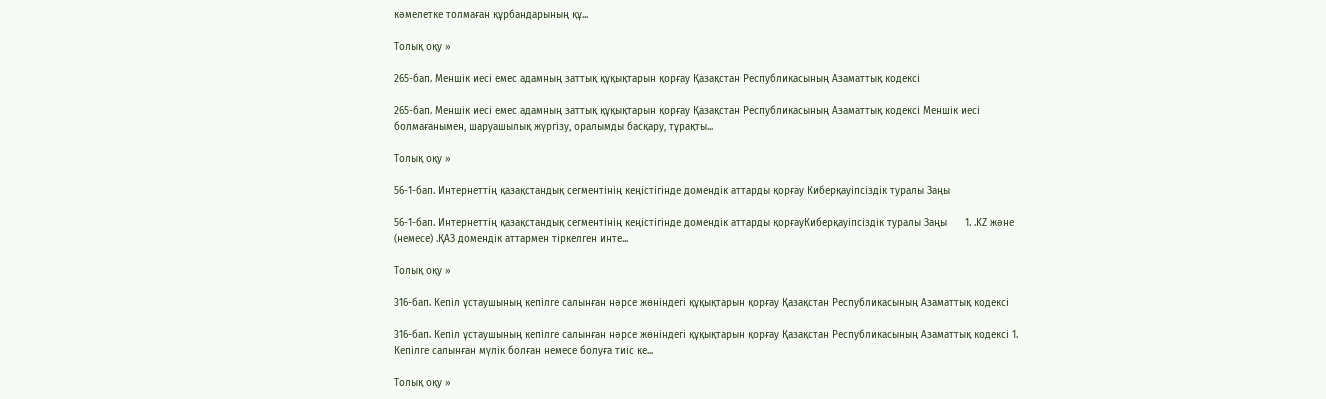кәмелетке толмаған құрбандарының құ...

Толық оқу »

265-бап. Меншiк иесi емес адамның заттық құқықтарын қорғау Қазақстан Республикасының Азаматтық кодексi

265-бап. Меншiк иесi емес адамның заттық құқықтарын қорғау Қазақстан Республикасының Азаматтық кодексi Меншiк иесi болмағанымен, шаруашылық жүргiзу, оралымды басқару, тұрақты...

Толық оқу »

56-1-бап. Интернеттің қазақстандық сегментiнің кеңістігінде домендiк аттарды қорғау Киберқауіпсіздік туралы Заңы

56-1-бап. Интернеттің қазақстандық сегментiнің кеңістігінде домендiк аттарды қорғауКиберқауіпсіздік туралы Заңы      1. .KZ және (немесе) .ҚАЗ домендік аттармен тіркелген инте...

Толық оқу »

316-бап. Кепiл ұстаушының кепiлге салынған нәрсе жөнiндегi құқықтарын қорғау Қазақстан Республикасының Азаматтық кодексi

316-бап. Кепiл ұстаушының кепiлге салынған нәрсе жөнiндегi құқықтарын қорғау Қазақстан Республикасының Азаматтық кодексi 1. Кепiлге салынған мүлiк болған немесе болуға тиiс ке...

Толық оқу »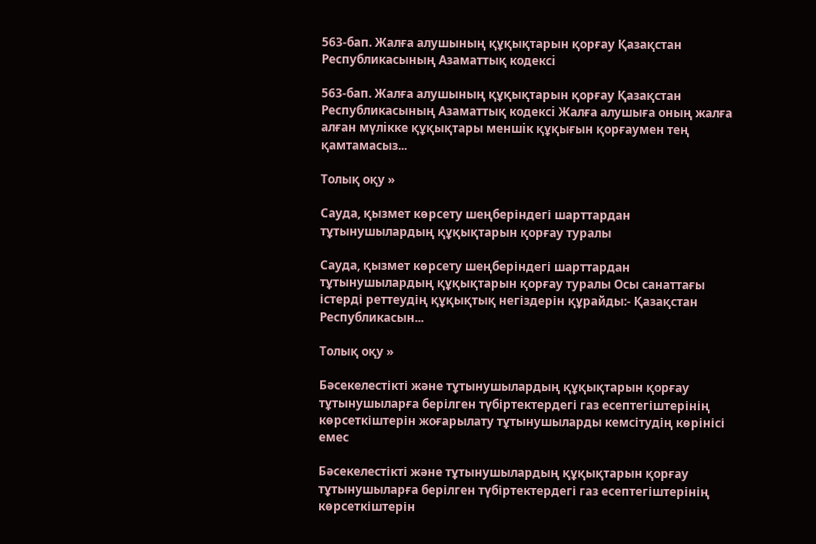563-бап. Жалға алушының құқықтарын қорғау Қазақстан Республикасының Азаматтық кодексi

563-бап. Жалға алушының құқықтарын қорғау Қазақстан Республикасының Азаматтық кодексi Жалға алушыға оның жалға алған мүлiкке құқықтары меншiк құқығын қорғаумен тең қамтамасыз...

Толық оқу »

Сауда, қызмет көрсету шеңберіндегі шарттардан тұтынушылардың құқықтарын қорғау туралы

Сауда, қызмет көрсету шеңберіндегі шарттардан тұтынушылардың құқықтарын қорғау туралы Осы санаттағы істерді реттеудің құқықтық негіздерін құрайды:- Қазақстан Республикасын...

Толық оқу »

Бәсекелестікті және тұтынушылардың құқықтарын қорғау тұтынушыларға берілген түбіртектердегі газ есептегіштерінің көрсеткіштерін жоғарылату тұтынушыларды кемсітудің көрінісі емес

Бәсекелестікті және тұтынушылардың құқықтарын қорғау тұтынушыларға берілген түбіртектердегі газ есептегіштерінің көрсеткіштерін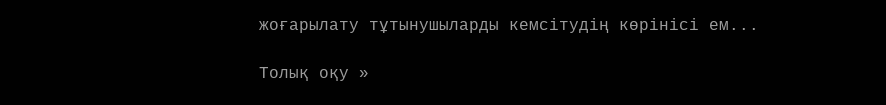жоғарылату тұтынушыларды кемсітудің көрінісі ем...

Толық оқу »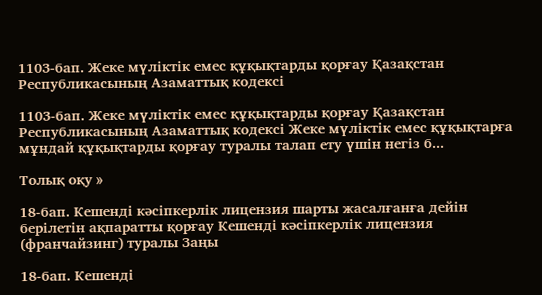1103-бап. Жеке мүлiктiк емес құқықтарды қорғау Қазақстан Республикасының Азаматтық кодексi

1103-бап. Жеке мүлiктiк емес құқықтарды қорғау Қазақстан Республикасының Азаматтық кодексi Жеке мүлiктiк емес құқықтарға мұндай құқықтарды қорғау туралы талап ету үшін негіз б...

Толық оқу »

18-бап. Кешендi кәсiпкерлiк лицензия шарты жасалғанға дейiн берiлетiн ақпаратты қорғау Кешенді кәсіпкерлік лицензия (франчайзинг) туралы Заңы

18-бап. Кешендi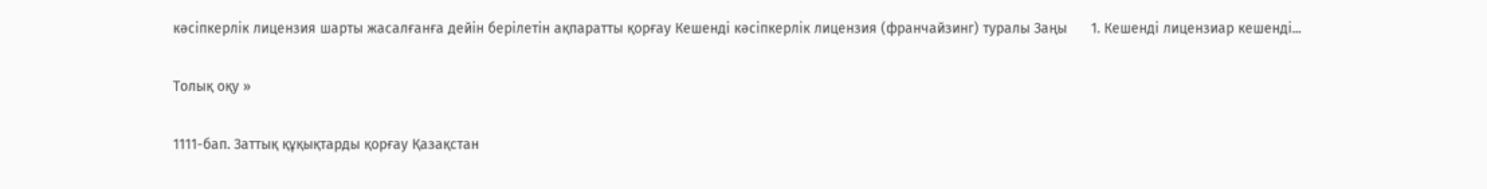кәсiпкерлiк лицензия шарты жасалғанға дейiн берiлетiн ақпаратты қорғау Кешенді кәсіпкерлік лицензия (франчайзинг) туралы Заңы      1. Кешендi лицензиар кешендi...

Толық оқу »

1111-бап. Заттық құқықтарды қорғау Қазақстан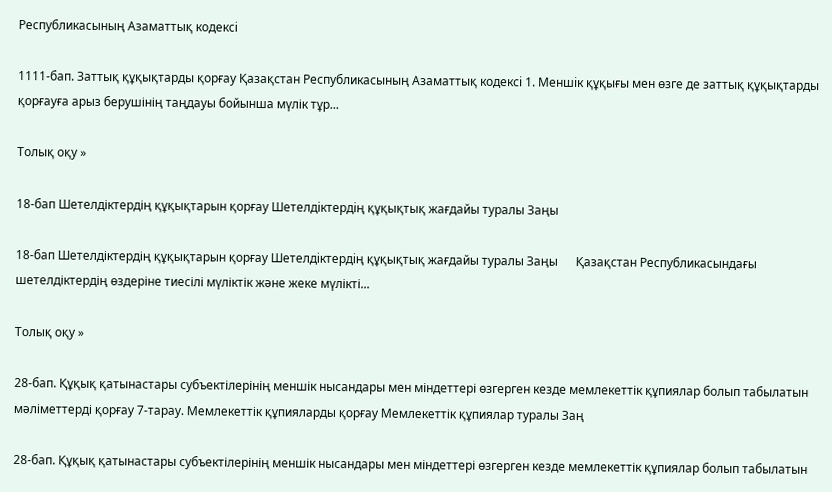Республикасының Азаматтық кодексi

1111-бап. Заттық құқықтарды қорғау Қазақстан Республикасының Азаматтық кодексi 1. Меншiк құқығы мен өзге де заттық құқықтарды қорғауға арыз берушінің таңдауы бойынша мүлік тұр...

Толық оқу »

18-бап Шетелдіктердің құқықтарын қорғау Шетелдiктердiң құқықтық жағдайы туралы Заңы

18-бап Шетелдіктердің құқықтарын қорғау Шетелдiктердiң құқықтық жағдайы туралы Заңы      Қазақстан Республикасындағы шетелдіктердің өздеріне тиесілі мүліктік және жеке мүлікті...

Толық оқу »

28-бап. Құқық қатынастары субъектілерінің меншік нысандары мен міндеттері өзгерген кезде мемлекеттік құпиялар болып табылатын мәліметтерді қорғау 7-тарау. Мемлекеттік құпияларды қорғау Мемлекеттік құпиялар туралы Заң

28-бап. Құқық қатынастары субъектілерінің меншік нысандары мен міндеттері өзгерген кезде мемлекеттік құпиялар болып табылатын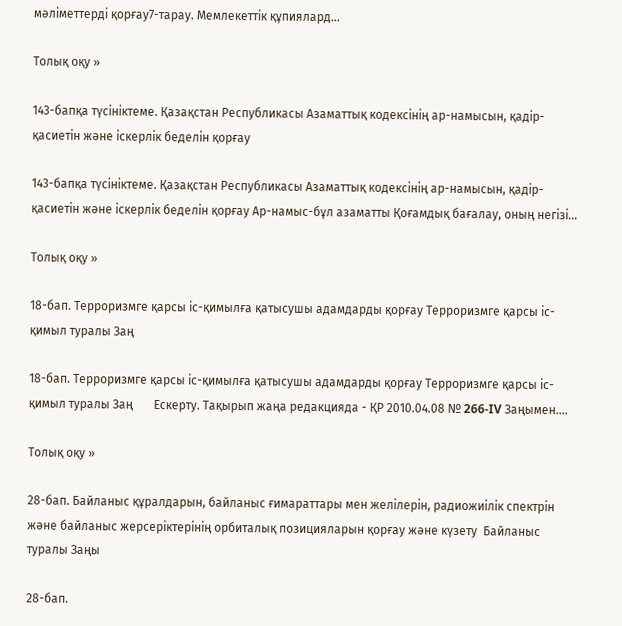мәліметтерді қорғау7-тарау. Мемлекеттік құпиялард...

Толық оқу »

143-бапқа түсініктеме. Қазақстан Республикасы Азаматтық кодексінің ар-намысын, қадір-қасиетін және іскерлік беделін қорғау

143-бапқа түсініктеме. Қазақстан Республикасы Азаматтық кодексінің ар-намысын, қадір-қасиетін және іскерлік беделін қорғау Ар-намыс-бұл азаматты Қоғамдық бағалау, оның негізі...

Толық оқу »

18-бап. Терроризмге қарсы іс-қимылға қатысушы адамдарды қорғау Терроризмге қарсы іс-қимыл туралы Заң

18-бап. Терроризмге қарсы іс-қимылға қатысушы адамдарды қорғау Терроризмге қарсы іс-қимыл туралы Заң       Ескерту. Тақырып жаңа редакцияда - ҚР 2010.04.08 № 266-IV Заңымен....

Толық оқу »

28-бап. Байланыс құралдарын, байланыс ғимараттары мен желiлерiн, радиожиілік спектрін және байланыс жерсеріктерінің орбиталық позицияларын қорғау және күзету  Байланыс туралы Заңы

28-бап.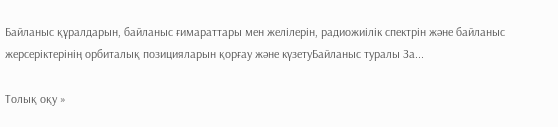Байланыс құралдарын, байланыс ғимараттары мен желiлерiн, радиожиілік спектрін және байланыс жерсеріктерінің орбиталық позицияларын қорғау және күзетуБайланыс туралы За...

Толық оқу »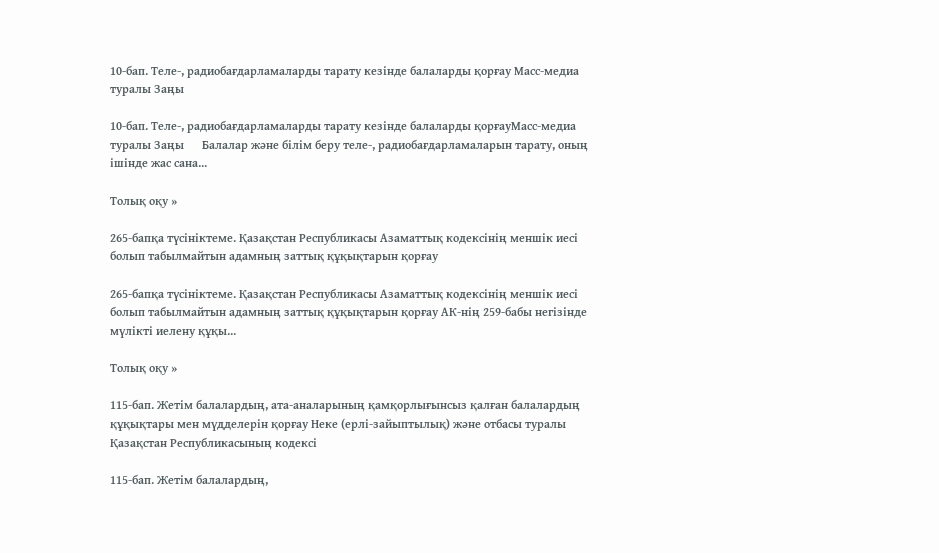10-бап. Теле-, радиобағдарламаларды тарату кезінде балаларды қорғау Масс-медиа туралы Заңы

10-бап. Теле-, радиобағдарламаларды тарату кезінде балаларды қорғауМасс-медиа туралы Заңы      Балалар және білім беру теле-, радиобағдарламаларын тарату, оның ішінде жас сана...

Толық оқу »

265-бапқа түсініктеме. Қазақстан Республикасы Азаматтық кодексінің меншік иесі болып табылмайтын адамның заттық құқықтарын қорғау

265-бапқа түсініктеме. Қазақстан Республикасы Азаматтық кодексінің меншік иесі болып табылмайтын адамның заттық құқықтарын қорғау АК-нің 259-бабы негізінде мүлікті иелену құқы...

Толық оқу »

115-бап. Жетім балалардың, ата-аналарының қамқорлығынсыз қалған балалардың құқықтары мен мүдделерін қорғау Неке (ерлі-зайыптылық) және отбасы туралы Қазақстан Республикасының кодексі

115-бап. Жетім балалардың,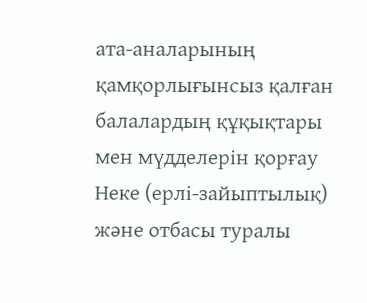ата-аналарының қамқорлығынсыз қалған балалардың құқықтары мен мүдделерін қорғау Неке (ерлі-зайыптылық) және отбасы туралы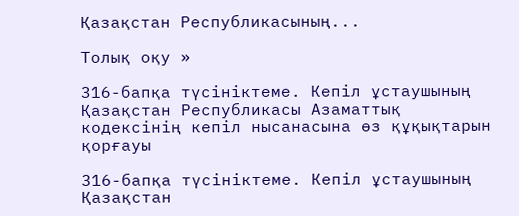Қазақстан Республикасының...

Толық оқу »

316-бапқа түсініктеме. Кепіл ұстаушының Қазақстан Республикасы Азаматтық кодексінің кепіл нысанасына өз құқықтарын қорғауы

316-бапқа түсініктеме. Кепіл ұстаушының Қазақстан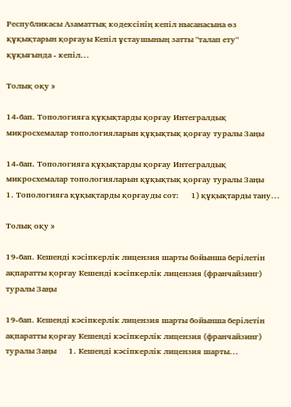Республикасы Азаматтық кодексінің кепіл нысанасына өз құқықтарын қорғауы Кепіл ұстаушының затты "талап ету" құқығында - кепіл...

Толық оқу »

14-бап. Топологияға құқықтарды қорғау Интегралдық микросхемалар топологияларын құқықтық қорғау туралы Заңы

14-бап. Топологияға құқықтарды қорғау Интегралдық микросхемалар топологияларын құқықтық қорғау туралы Заңы      1. Топологияға құқықтарды қорғауды сот:      1) құқықтарды тану...

Толық оқу »

19-бап. Кешендi кәсiпкерлiк лицензия шарты бойынша берiлетiн ақпаратты қорғау Кешенді кәсіпкерлік лицензия (франчайзинг) туралы Заңы

19-бап. Кешендi кәсiпкерлiк лицензия шарты бойынша берiлетiн ақпаратты қорғау Кешенді кәсіпкерлік лицензия (франчайзинг) туралы Заңы      1. Кешендi кәсiпкерлiк лицензия шарты...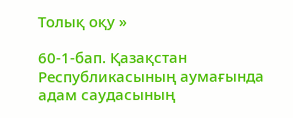Толық оқу »

60-1-бап. Қазақстан Республикасының аумағында адам саудасының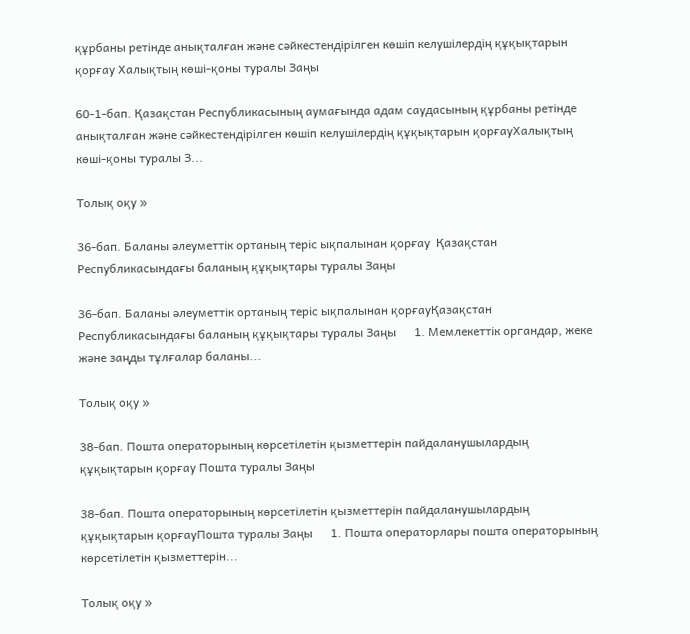құрбаны ретінде анықталған және сәйкестендірілген көшіп келушілердің құқықтарын қорғау Халықтың көші-қоны туралы Заңы

60-1-бап. Қазақстан Республикасының аумағында адам саудасының құрбаны ретінде анықталған және сәйкестендірілген көшіп келушілердің құқықтарын қорғауХалықтың көші-қоны туралы З...

Толық оқу »

36-бап. Баланы әлеуметтiк ортаның терiс ықпалынан қорғау  Қазақстан Республикасындағы баланың құқықтары туралы Заңы

36-бап. Баланы әлеуметтiк ортаның терiс ықпалынан қорғауҚазақстан Республикасындағы баланың құқықтары туралы Заңы      1. Мемлекеттiк органдар, жеке және заңды тұлғалар баланы...

Толық оқу »

38-бап. Пошта операторының көрсетілетін қызметтерін пайдаланушылардың құқықтарын қорғау Пошта туралы Заңы

38-бап. Пошта операторының көрсетілетін қызметтерін пайдаланушылардың құқықтарын қорғауПошта туралы Заңы      1. Пошта операторлары пошта операторының көрсетілетін қызметтерін...

Толық оқу »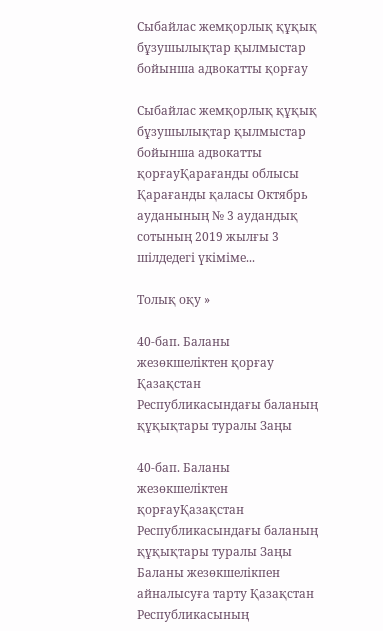Сыбайлас жемқорлық құқық бұзушылықтар қылмыстар бойынша адвокатты қорғау

Сыбайлас жемқорлық құқық бұзушылықтар қылмыстар бойынша адвокатты қорғауҚарағанды облысы Қарағанды қаласы Октябрь ауданының № 3 аудандық сотының 2019 жылғы 3 шілдедегі үкіміме...

Толық оқу »

40-бап. Баланы жезөкшелiктен қорғау  Қазақстан Республикасындағы баланың құқықтары туралы Заңы

40-бап. Баланы жезөкшелiктен қорғауҚазақстан Республикасындағы баланың құқықтары туралы Заңы      Баланы жезөкшелікпен айналысуға тарту Қазақстан Республикасының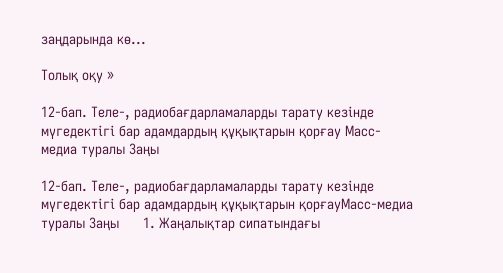заңдарында кө...

Толық оқу »

12-бап. Теле-, радиобағдарламаларды тарату кезінде мүгедектігі бар адамдардың құқықтарын қорғау Масс-медиа туралы Заңы

12-бап. Теле-, радиобағдарламаларды тарату кезінде мүгедектігі бар адамдардың құқықтарын қорғауМасс-медиа туралы Заңы      1. Жаңалықтар сипатындағы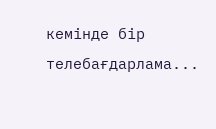кемінде бір телебағдарлама...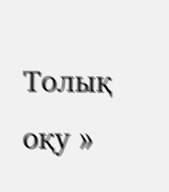Толық оқу »